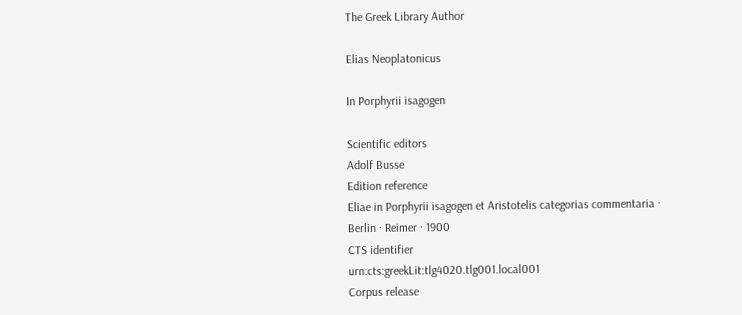The Greek Library Author

Elias Neoplatonicus

In Porphyrii isagogen

Scientific editors
Adolf Busse
Edition reference
Eliae in Porphyrii isagogen et Aristotelis categorias commentaria · Berlin · Reimer · 1900
CTS identifier
urn:cts:greekLit:tlg4020.tlg001.local001
Corpus release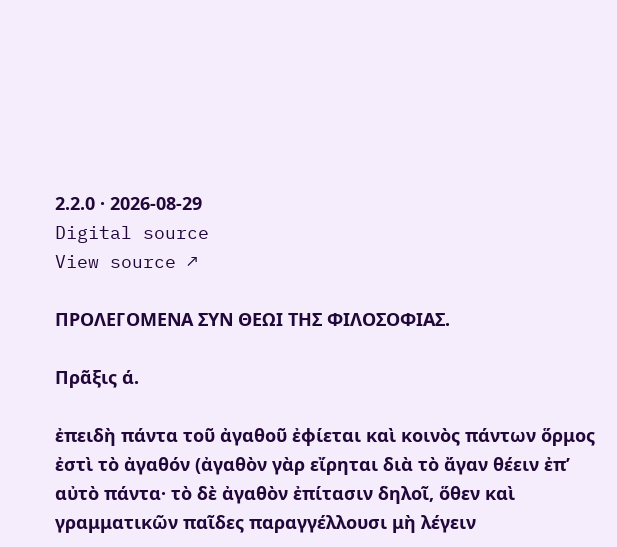2.2.0 · 2026-08-29
Digital source
View source ↗

ΠΡΟΛΕΓΟΜΕΝΑ ΣΥΝ ΘΕΩΙ ΤΗΣ ΦΙΛΟΣΟΦΙΑΣ.

Πρᾶξις ά.

ἐπειδὴ πάντα τοῦ ἀγαθοῦ ἐφίεται καὶ κοινὸς πάντων ὅρμος ἐστὶ τὸ ἀγαθόν (ἀγαθὸν γὰρ εἴρηται διὰ τὸ ἄγαν θέειν ἐπ’ αὐτὸ πάντα· τὸ δὲ ἀγαθὸν ἐπίτασιν δηλοῖ, ὅθεν καὶ γραμματικῶν παῖδες παραγγέλλουσι μὴ λέγειν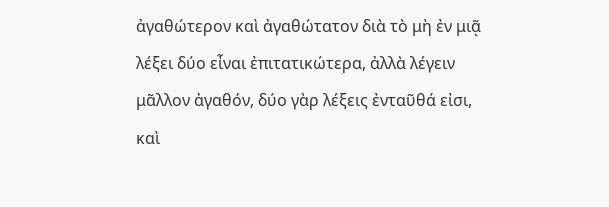ἀγαθώτερον καὶ ἀγαθώτατον διὰ τὸ μὴ ἐν μιᾷ λέξει δύο εἶναι ἐπιτατικώτερα, ἀλλὰ λέγειν μᾶλλον ἀγαθόν, δύο γὰρ λέξεις ἐνταῦθά εἰσι, καὶ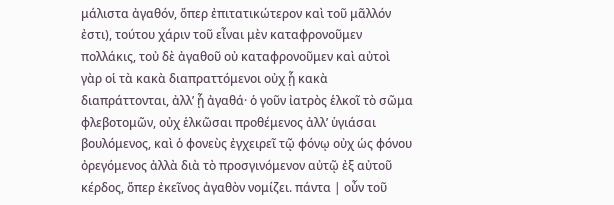μάλιστα ἀγαθόν, ὅπερ ἐπιτατικώτερον καὶ τοῦ μᾶλλόν ἐστι), τούτου χάριν τοῦ εἶναι μὲν καταφρονοῦμεν πολλάκις, τοὐ δὲ ἀγαθοῦ οὐ καταφρονοῦμεν καὶ αὐτοὶ γὰρ οἱ τὰ κακὰ διαπραττόμενοι οὐχ ᾗ κακὰ διαπράττονται, ἀλλ’ ᾗ ἀγαθά· ὁ γοῦν ἰατρὸς ἑλκοῖ τὸ σῶμα φλεβοτομῶν, οὐχ ἑλκῶσαι προθέμενος ἀλλ’ ὑγιάσαι βουλόμενος, καὶ ὁ φονεὺς ἐγχειρεῖ τῷ φόνῳ οὐχ ὡς φόνου ὀρεγόμενος ἀλλὰ διὰ τὸ προσγινόμενον αὐτῷ ἐξ αὐτοῦ κέρδος, ὅπερ ἐκεῖνος ἀγαθὸν νομίζει. πάντα | οὖν τοῦ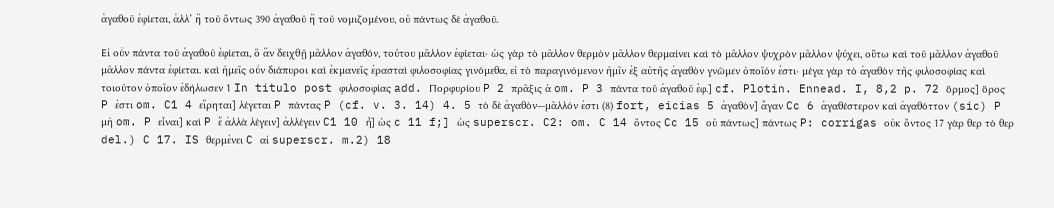ἀγαθοῦ ἐφίεται, ἀλλ’ ἢ τοῦ ὄντως 390 ἀγαθοῦ ἢ τοῦ νομιζομένου, οὐ πάντως δὲ ἀγαθοῦ.

Εἰ οὖν πάντα τοῦ ἀγαθοῦ ἐφίεται, ὃ ἂν δειχθῇ μᾶλλον ἀγαθόν, τούτου μᾶλλον ἐφίεται· ὡς γὰρ τὸ μᾶλλον θερμὸν μᾶλλον θερμαίνει καὶ τὸ μᾶλλον ψυχρὸν μᾶλλον ψύχει, οὕτω καὶ τοῦ μᾶλλον ἀγαθοῦ μᾶλλον πάντα ἐφίεται. καὶ ἡμεῖς οὖν διάπυροι καὶ ἐκμανεῖς ἐρασταὶ φιλοσοφίας γινόμεθα, εἰ τὸ παραγινόμενον ἡμῖν ἐξ αὐτῆς ἀγαθὸν γνῶμεν ὁποῖόν ἐστι· μέγα γὰρ τὸ ἀγαθὸν τῆς φιλοσοφίας καὶ τοιοῦτον ὁποῖον ἐδήλωσεν 1 In titulo post φιλοσοφίας add. Πορφυρίου P 2 πρᾶξις ἁ om. P 3 πάντα τοῦ ἀγαθοῦ ἐφ.] cf. Plotin. Ennead. I, 8,2 p. 72 ὅρμος] ὅρος P ἐστι om. C1 4 εἴρηται] λέγεται P πάντας P (cf. v. 3. 14) 4. 5 τὸ δὲ ἀγαθὸν—μᾶλλόν ἐστι (8) fort, eicias 5 ἀγαθὸν] ἄγαν Cc 6 ἀγαθέστερον καὶ ἀγαθόττον (sic) P μὴ om. P εἶναι] καὶ P ἔ ἀλλὰ λέγειν] ἀλλέγειν C1 10 ἦ] ὡς c 11 f;] ὡς superscr. C2: om. C 14 ὄντος Cc 15 οὐ πάντως] πάντως P: corrigas οὐκ ὄντος 17 γὰρ θερ τὸ θερ del.) C 17. IS θερμἐνει C αἰ superscr. m.2) 18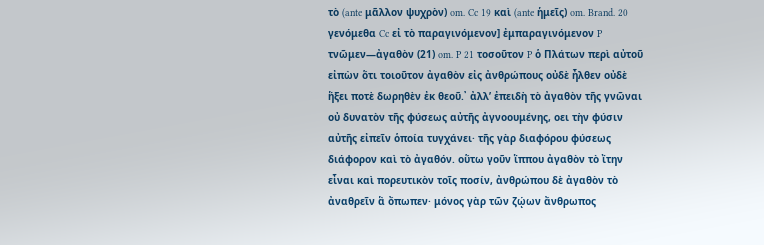τὸ (ante μᾶλλον ψυχρὸν) om. Cc 19 καὶ (ante ἡμεῖς) om. Brand. 20 γενόμεθα Cc εἰ τὸ παραγινόμενον] ἐμπαραγινόμενον P τνῶμεν—ἀγαθὸν (21) om. P 21 τοσοῦτον P ὁ Πλάτων περὶ αὐτοῦ εἰπὼν ὅτι τοιοῦτον ἀγαθὸν εἰς ἀνθρώπους οὐδὲ ἦλθεν οὐδὲ ἥξει ποτὲ δωρηθὲν ἐκ θεοῦ.᾿ ἀλλ’ ἐπειδὴ τὸ ἀγαθὸν τῆς γνῶναι οὐ δυνατὸν τῆς φύσεως αὐτῆς ἀγνοουμένης, οει τὴν φύσιν αὐτῆς εἰπεῖν ὁποία τυγχάνει· τῆς γὰρ διαφόρου φύσεως διάφορον καὶ τὸ ἀγαθόν. οὕτω γοῦν ἵππου ἀγαθὸν τὸ ἴτην εἶναι καὶ πορευτικὸν τοῖς ποσίν, ἀνθρώπου δὲ ἀγαθὸν τὸ ἀναθρεῖν ἃ ὄπωπεν· μόνος γὰρ τῶν ζῴων ἄνθρωπος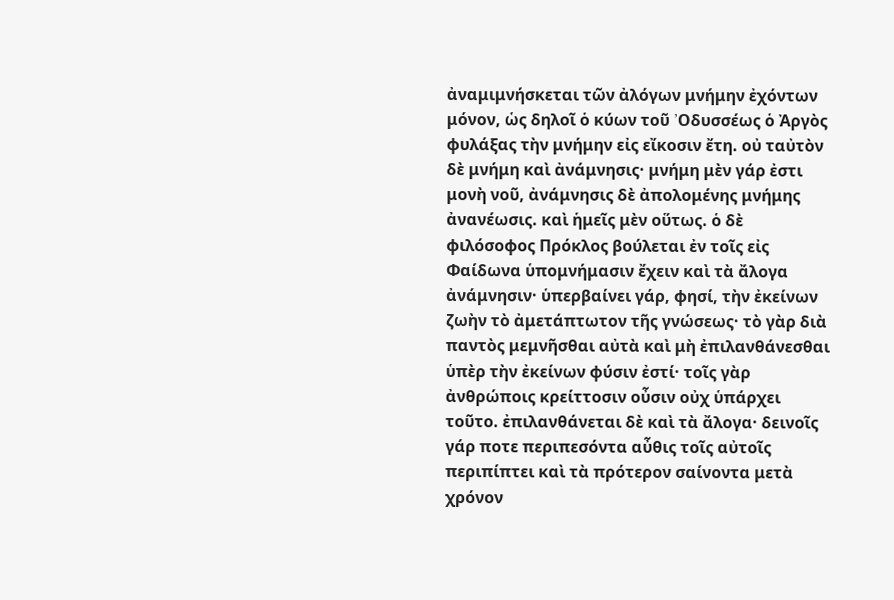ἀναμιμνήσκεται τῶν ἀλόγων μνήμην ἐχόντων μόνον, ὡς δηλοῖ ὁ κύων τοῦ ’Oδυσσέως ὁ Ἀργὸς φυλάξας τὴν μνήμην εἰς εἴκοσιν ἔτη. οὐ ταὐτὸν δὲ μνήμη καὶ ἀνάμνησις· μνήμη μὲν γάρ ἐστι μονὴ νοῦ, ἀνάμνησις δὲ ἀπολομένης μνήμης ἀνανέωσις. καὶ ἡμεῖς μὲν οὕτως. ὁ δὲ φιλόσοφος Πρόκλος βούλεται ἐν τοῖς εἰς Φαίδωνα ὑπομνήμασιν ἔχειν καὶ τὰ ἄλογα ἀνάμνησιν· ὑπερβαίνει γάρ, φησί, τὴν ἐκείνων ζωὴν τὸ ἀμετάπτωτον τῆς γνώσεως· τὸ γὰρ διὰ παντὸς μεμνῆσθαι αὐτὰ καὶ μὴ ἐπιλανθάνεσθαι ὑπὲρ τὴν ἐκείνων φύσιν ἐστί· τοῖς γὰρ ἀνθρώποις κρείττοσιν οὖσιν οὐχ ὑπάρχει τοῦτο. ἐπιλανθάνεται δὲ καὶ τὰ ἄλογα· δεινοῖς γάρ ποτε περιπεσόντα αὖθις τοῖς αὐτοῖς περιπίπτει καὶ τὰ πρότερον σαίνοντα μετὰ χρόνον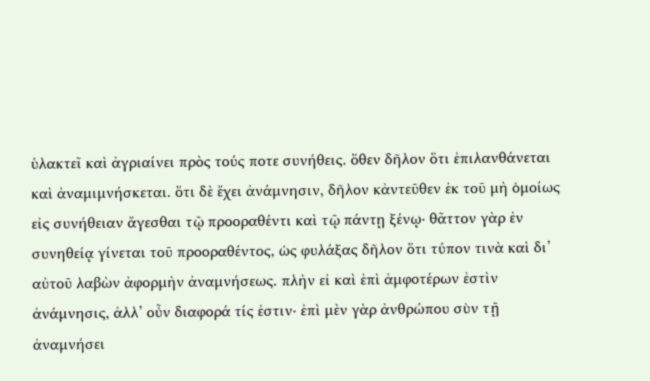ὑλακτεῖ καὶ ἀγριαίνει πρὸς τούς ποτε συνήθεις. ὅθεν δῆλον ὅτι ἐπιλανθάνεται καὶ ἀναμιμνήσκεται. ὅτι δὲ ἔχει ἀνάμνησιν, δῆλον κἀντεῦθεν ἐκ τοῦ μὴ ὁμοίως εἰς συνήθειαν ἄγεσθαι τῷ προοραθέντι καὶ τῷ πάντῃ ξένῳ· θᾶττον γὰρ ἐν συνηθείᾳ γίνεται τοῦ προοραθέντος, ὡς φυλάξας δῆλον ὅτι τύπον τινὰ καὶ δι’ αὐτοῦ λαβὼν ἀφορμὴν ἀναμνήσεως. πλὴν εἰ καὶ ἐπὶ ἀμφοτέρων ἐστὶν ἀνάμνησις, ἀλλ’ οὖν διαφορά τίς ἐστιν· ἐπὶ μὲν γὰρ ἀνθρώπου σὺν τῇ ἀναμνήσει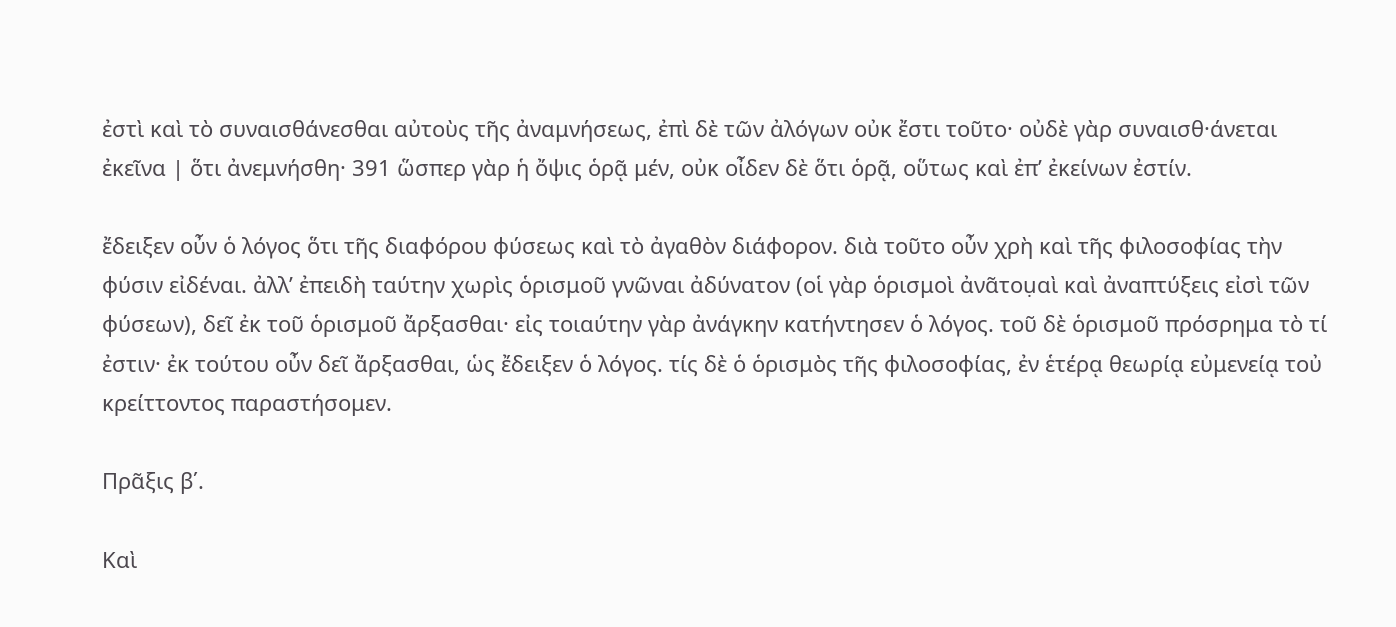ἐστὶ καὶ τὸ συναισθάνεσθαι αὐτοὺς τῆς ἀναμνήσεως, ἐπὶ δὲ τῶν ἀλόγων οὐκ ἔστι τοῦτο· οὐδὲ γὰρ συναισθ·άνεται ἐκεῖνα | ὅτι ἀνεμνήσθη· 391 ὥσπερ γὰρ ἡ ὄψις ὁρᾷ μέν, οὐκ οἶδεν δὲ ὅτι ὁρᾷ, οὕτως καὶ ἐπ’ ἐκείνων ἐστίν.

ἔδειξεν οὖν ὁ λόγος ὅτι τῆς διαφόρου φύσεως καὶ τὸ ἀγαθὸν διάφορον. διὰ τοῦτο οὖν χρὴ καὶ τῆς φιλοσοφίας τὴν φύσιν εἰδέναι. ἀλλ’ ἐπειδὴ ταύτην χωρὶς ὁρισμοῦ γνῶναι ἀδύνατον (οἱ γὰρ ὁρισμοὶ ἀνᾶτοụαὶ καὶ ἀναπτύξεις εἰσὶ τῶν φύσεων), δεῖ ἐκ τοῦ ὁρισμοῦ ἄρξασθαι· εἰς τοιαύτην γὰρ ἀνάγκην κατήντησεν ὁ λόγος. τοῦ δὲ ὁρισμοῦ πρόσρημα τὸ τί ἐστιν· ἐκ τούτου οὖν δεῖ ἄρξασθαι, ὡς ἔδειξεν ὁ λόγος. τίς δὲ ὁ ὁρισμὸς τῆς φιλοσοφίας, ἐν ἑτέρᾳ θεωρίᾳ εὐμενείᾳ τοὐ κρείττοντος παραστήσομεν.

Πρᾶξις β΄.

Καὶ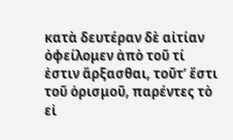κατὰ δευτέραν δὲ αἰτίαν ὀφείλομεν ἀπὸ τοῦ τί ἐστιν ἄρξασθαι, τοῦτ’ ἔστι τοῦ ὁρισμοῦ, παρέντες τὸ εἰ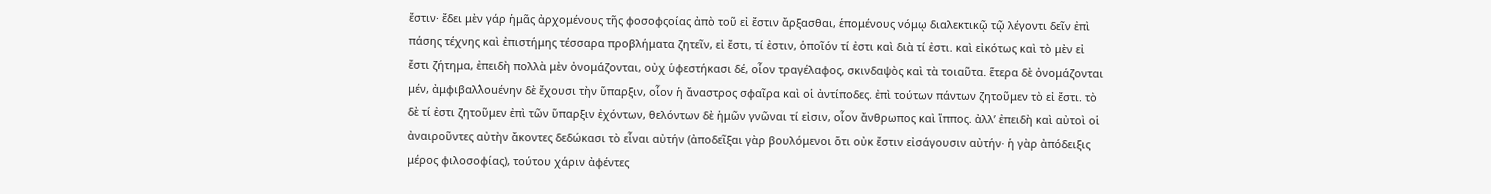ἔστιν· ἔδει μὲν γάρ ἡμᾶς ἀρχομένους τῆς φοσοφςοίας ἀπὸ τοῦ εἰ ἔστιν ἄρξασθαι, ἑπομένους νόμῳ διαλεκτικῷ τῷ λέγοντι δεῖν ἐπὶ πάσης τέχνης καὶ ἐπιστήμης τέσσαρα προβλήματα ζητεῖν, εἰ ἔστι, τί ἐστιν, ὁποῖόν τί ἐστι καὶ διὰ τί ἐστι. καὶ εἰκότως καὶ τὸ μὲν εἰ ἔστι ζήτημα, ἐπειδὴ πολλὰ μὲν ὀνομάζονται, οὐχ ὑφεστήκασι δέ, οἷον τραγέλαφος, σκινδαψὸς καὶ τὰ τοιαῦτα. ἕτερα δὲ ὀνομάζονται μέν, ἀμφιβαλλ̀οuένην δὲ ἔχουσι τὴν ὕπαρξιν, οἷον ἡ ἄναστρος σφαῖρα καὶ οἱ ἀντίποδες. ἐπὶ τούτων πάντων ζητοῦμεν τὸ εἰ ἔστι. τὸ δὲ τί ἐστι ζητοῦμεν ἐπὶ τῶν ὕπαρξιν ἐχόντων, θελόντων δὲ ἡμῶν γνῶναι τί εἰσιν, οἷον ἄνθρωπος καὶ ἵππος. ἀλλ’ ἐπειδὴ καὶ αὐτοὶ οἱ ἀναιροῦντες αὐτὴν ἄκοντες δεδώκασι τὸ εἶναι αὐτήν (ἀποδεῖξαι γὰρ βουλόμενοι ὅτι οὐκ ἔστιν εἰσάγουσιν αὐτήν· ἡ γὰρ ἀπόδειξις μέρος φιλοσοφίας), τούτου χάριν ἀφέντες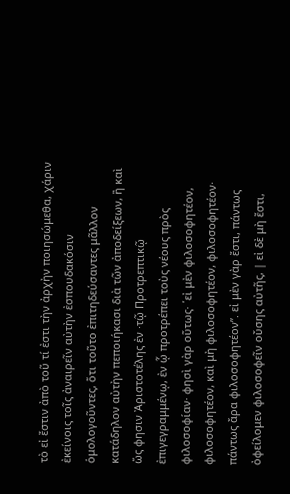τὸ εἰ ἔστιν ἀπὸ τοῦ τί ἐστι τὴν ἀρχὴν ποιησώμεθα, χάριν ἐκείνοις τοῖς ἀναιρεῖν αὐτὴν ἐσπουδακόσιν ὁμολογοῦντες, ὅτι τοῦτο ἐπιτηδεύσαντες μᾶλλον κατάδηλον αὐτὴν πεποιήκασι διὰ τῶν ἀποδείξεων, ἢ καὶ ὥς φησιν Ἀριστοτέλης ἐν ·τῷ Προτρεπτικῷ ἐπιγεγραμμένῳ, ἐν ᾧ προτρέπει τοὺς νέους πρὸς φιλοσοφίαν· φησὶ γὰρ οὕτως· ῾εἰ μὲν φιλοσοφητέον, φιλοσοφητέον, καὶ μὴ φιλοσοφητέον, φιλοσοφητέον· πάντως ἄρα φιλοσοφητέον”. εἰ μὲν γὰρ ἔστι, πάντως ὀφείλομεν φιλοσοφεῖν οὔσης αὐτῆς, | εἰ δὲ μὴ ἔστι,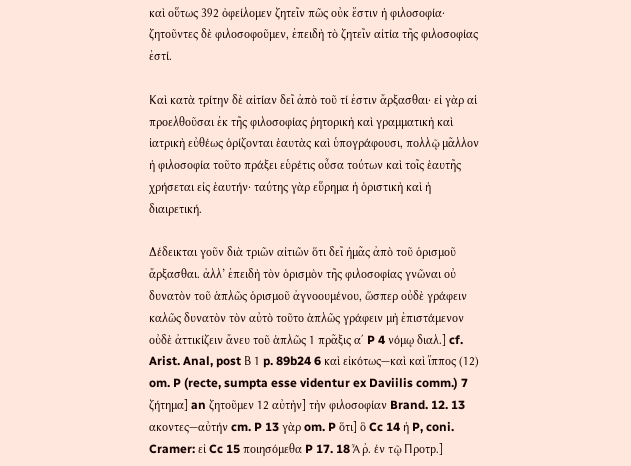καὶ οὕτως 392 ὀφείλομεν ζητεῖν πῶς οὐκ ἔστιν ἡ φιλοσοφία· ζητοῦντες δὲ φιλοσοφοῦμεν, ἐπειδὴ τὸ ζητεῖν αἰτία τῆς φιλοσοφίας ἐστί.

Καὶ κατὰ τρίτην δὲ αἰτίαν δεῖ ἀπὸ τοῦ τί ἐστιν ἄρξασθαι· εἰ γὰρ αἱ προελθοῦσαι ἐκ τῆς φιλοσοφίας ῥητορικὴ καὶ γραμματικὴ καὶ ἰατρικὴ εὐθέως ὁρίζονται ἑαυτὰς καὶ ὑπογράφουσι, πολλῷ μᾶλλον ἡ φιλοσοφία τοῦτο πράξει εὑρέτις οὖσα τούτων καὶ τοῖς ἑαυτῆς χρήσεται εἰς ἑαυτήν· ταύτης γὰρ εὕρημα ἡ ὁριστικὴ καὶ ἡ διαιρετική.

Δέδεικται γοῦν διὰ τριῶν αἰτιῶν ὅτι δεῖ ἡμᾶς ἀπὸ τοῦ ὁρισμοῦ ἄρξασθαι. ἀλλ’ ἐπειδὴ τὸν ὁρισμὸν τῆς φιλοσοφίας γνῶναι οὐ δυνατὸν τοῦ ἁπλῶς ὁρισμοῦ ἀγνοουμένου, ὥσπερ οὐδὲ γράφειν καλῶς δυνατὸν τὸν αὐτὸ τοῦτο ἁπλῶς γράφειν μὴ ἐπιστάμενον οὐδὲ ἀττικίζειν ἄνευ τοῦ ἁπλῶς 1 πρᾶξις α΄ P 4 νόμῳ διαλ.] cf. Arist. Anal, post Β 1 p. 89b24 6 καὶ εἰκότως—καὶ καὶ ἵππος (12) om. P (recte, sumpta esse videntur ex Daviilis comm.) 7 ζήτημα] an ζητοῦμεν 12 αὐτὴν] τὴν φιλοσοφίαν Brand. 12. 13 ακοντες—αὐτήν cm. P 13 γὰρ om. P ὅτι] ὃ Cc 14 ἡ P, coni. Cramer: εἰ Cc 15 ποιησόμεθα P 17. 18 Ἆῤ. έν τῷ Προτp.]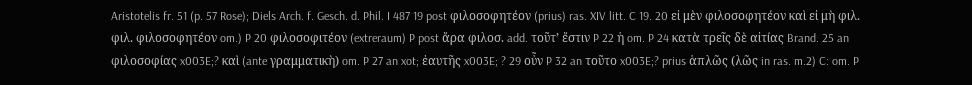Aristotelis fr. 51 (p. 57 Rose); Diels Arch. f. Gesch. d. Phil. I 487 19 post φιλοσοφητέον (prius) ras. XIV litt. C 19. 20 εἰ μὲν φιλοσοφητέον καὶ εἰ μὴ φιλ. φιλ. φιλοσοφητέον om.) P 20 φιλοσοφιτέον (extreraum) P post ἄρα φιλοσ. add. τοῦτ’ ἔστιν P 22 ἡ om. P 24 κατὰ τρεῖς δὲ αἰτίας Brand. 25 an φιλοσοφίας x003E;? καὶ (ante γραμματικὴ) om. P 27 an xot; ἐαυτῆς x003E; ? 29 οὖν P 32 an τοῦτο x003E;? prius ἁπλῶς (λῶς in ras. m.2) C: om. P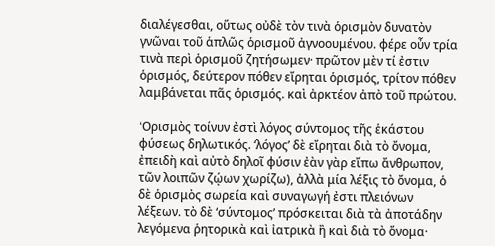διαλέγεσθαι, οὕτως οὐδὲ τὸν τινὰ ὁρισμὸν δυνατὸν γνῶναι τοῦ ἁπλῶς ὁρισμοῦ ἀγνοουμένου. φέρε οὖν τρία τινὰ περὶ ὁρισμοῦ ζητήσωμεν· πρῶτον μὲν τί ἐστιν ὁρισμός, δεύτερον πόθεν εἴρηται ὁρισμός, τρίτον πόθεν λαμβάνεται πᾶς ὁρισμός. καὶ ἀρκτέον ἀπὸ τοῦ πρώτου.

‘Oρισμὸς τοίνυν ἐστὶ λόγος σύντομος τῆς ἑκάστου φύσεως δηλωτικός. ‘λόγος’ δὲ εἴρηται διὰ τὸ ὄνομα, ἐπειδὴ καὶ αὐτὸ δηλοῖ φύσιν ἐὰν γὰρ εἴπω ἄνθρωπον, τῶν λοιπῶν ζῴων χωρίζω), ἀλλὰ μία λέξις τὸ ὄνομα, ὁ δὲ ὁρισμὸς σωρεία καὶ συναγωγή ἐστι πλειόνων λέξεων. τὸ δὲ ‘σύντομος’ πρόσκειται διὰ τὰ ἀποτάδην λεγόμενα ῥητορικὰ καὶ ἰατρικὰ ἢ καὶ διὰ τὸ ὄνομα·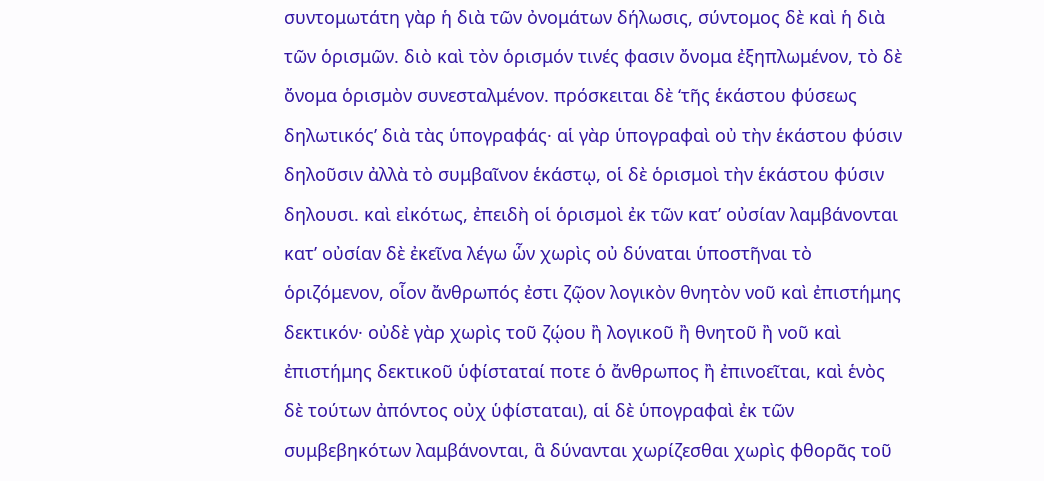συντομωτάτη γὰρ ἡ διὰ τῶν ὀνομάτων δήλωσις, σύντομος δὲ καὶ ἡ διὰ τῶν ὁρισμῶν. διὸ καὶ τὸν ὁρισμόν τινές φασιν ὄνομα ἐξηπλωμένον, τὸ δὲ ὄνομα ὁρισμὸν συνεσταλμένον. πρόσκειται δὲ ‘τῆς ἑκάστου φύσεως δηλωτικός’ διὰ τὰς ὑπογραφάς· αἱ γὰρ ὑπογραφαὶ οὐ τὴν ἑκάστου φύσιν δηλοῦσιν ἀλλὰ τὸ συμβαῖνον ἑκάστῳ, οἱ δὲ ὁρισμοὶ τὴν ἑκάστου φύσιν δηλουσι. καὶ εἰκότως, ἐπειδὴ οἱ ὁρισμοὶ ἐκ τῶν κατ’ οὐσίαν λαμβάνονται κατ’ οὐσίαν δὲ ἐκεῖνα λέγω ὧν χωρὶς οὐ δύναται ὑποστῆναι τὸ ὁριζόμενον, οἷον ἄνθρωπός ἐστι ζῷον λογικὸν θνητὸν νοῦ καὶ ἐπιστήμης δεκτικόν· οὐδὲ γὰρ χωρὶς τοῦ ζῴου ἢ λογικοῦ ἢ θνητοῦ ἢ νοῦ καὶ ἐπιστήμης δεκτικοῦ ὑφίσταταί ποτε ὁ ἄνθρωπος ἢ ἐπινοεῖται, καὶ ἑνὸς δὲ τούτων ἀπόντος οὐχ ὑφίσταται), αἱ δὲ ὑπογραφαὶ ἐκ τῶν συμβεβηκότων λαμβάνονται, ἃ δύνανται χωρίζεσθαι χωρὶς φθορᾶς τοῦ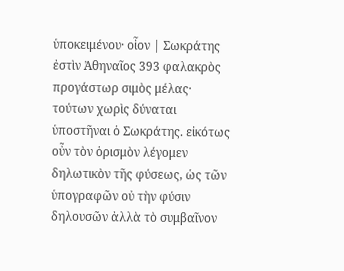ὑποκειμένου· οἷον | Σωκράτης ἐστὶν Ἀθηναῖος 393 φαλακρὸς προγάστωρ σιμὸς μέλας· τούτων χωρὶς δύναται ὑποστῆναι ὁ Σωκράτης. εἰκότως οὖν τὸν ὁρισμὸν λέγομεν δηλωτικὸν τῆς φύσεως, ὡς τῶν ὑπογραφῶν οὐ τὴν φύσιν δηλουσῶν ἀλλὰ τὸ συμβαῖνον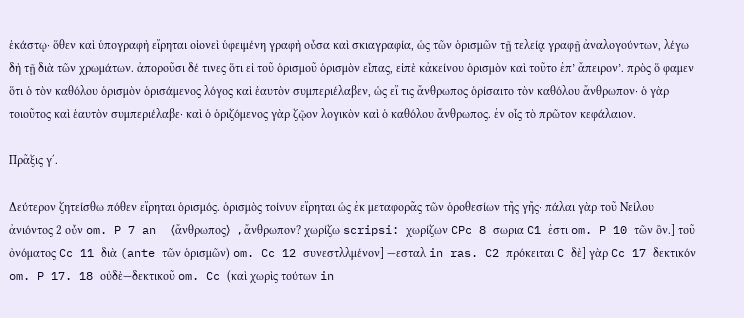ἑκάστῳ· ὅθεν καὶ ὑπογραφὴ εἴρηται οἱονεὶ ὑφειμένη γραφὴ οὖσα καὶ σκιαγραφία, ὡς τῶν ὁρισμῶν τῇ τελείᾳ γραφῇ ἀναλογούντων, λέγω δὴ τῇ διὰ τῶν χρωμάτων. ἀποροῦσι δέ τινες ὅτι εἰ τοῦ ὁρισμοῦ ὁρισμὸν εἶπας, εἰπὲ κἀκείνου ὁρισμὸν καὶ τοῦτο ἐπ’ ἄπειρον’. πρὸς ὅ φαμεν ὅτι ὁ τὸν καθόλου ὁρισμὸν ὁρισάμενος λόγος καὶ ἑαυτὸν συμπεριέλαβεν, ὡς εἴ τις ἄνθρωπος ὁρίσαιτο τὸν καθόλου ἄνθρωπον· ὁ γὰρ τοιοῦτος καὶ ἑαυτὸν συμπεριέλαβε· καὶ ὁ ὁριζόμενος γὰρ ζῷον λογικὸν καὶ ὁ καθόλου ἄνθρωπος. ἐν οἷς τὸ πρῶτον κεφάλαιον.

Πρᾶξις γ΄.

Δεύτερον ζητείσθω πόθεν εἴρηται ὁρισμός. ὁρισμὸς τοίνυν εἴρηται ὡς ἐκ μεταφορᾶς τῶν ὁροθεσίων τῆς γῆς· πάλαι γὰρ τοῦ Νείλου ἀνιόντος 2 οὖν om. P 7 an 〈ἄνθρωπος〉, ἄνθρωπον? χωρίζω scripsi: χωρίζων CPc 8 σωρια C1 ἐστι om. P 10 τῶν ὂν.] τοῦ ὀνόματος Cc 11 διὰ (ante τῶν ὁρισμῶν) om. Cc 12 συνεστλλμένον] —εσταλ in ras. C2 πρόκειται C δὲ] γὰρ Cc 17 δεκτικόν om. P 17. 18 οὐδὲ—δεκτικοῦ om. Cc (καὶ χωρὶς τούτων in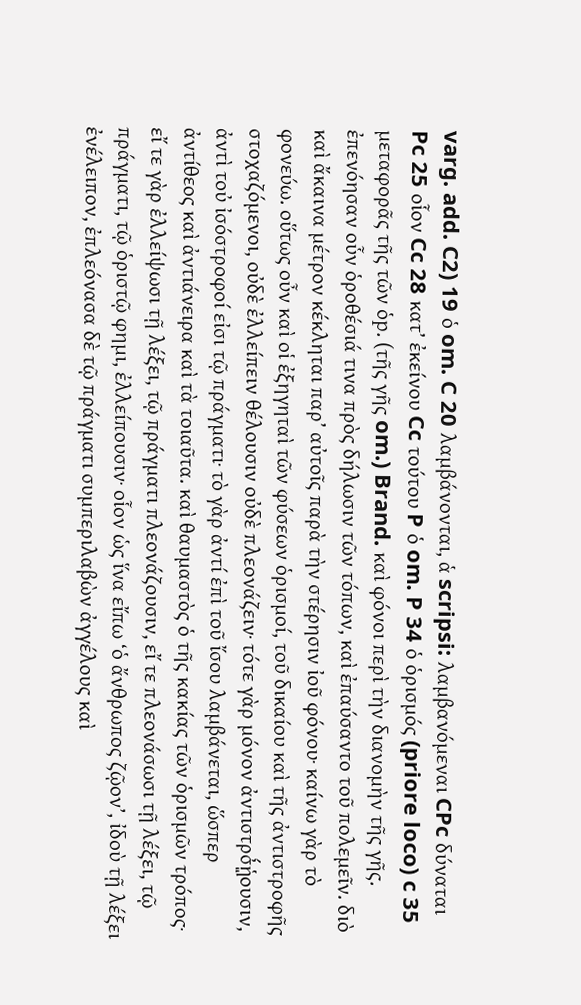varg. add. C2) 19 ὁ om. C 20 λαμβάνονται, ἁ scripsi: λαμβανόμεναι CPc δύναται Pc 25 οἷον Cc 28 κατ’ ἐκείνου Cc τούτου P ὁ om. P 34 ὁ ὁρισμός (priore loco) c 35 μεταφορᾶς τῆς τῶν ὁp. (τῆς γῆς om.) Brand. καὶ φόνοι περὶ τὴν διανομὴν τῆς γῆς. ἐπενόησαν οὗν ὁροθέσιά τινα πρὸς δήλωσιν τῶν τόπων, καὶ ἐπαύσαντο τοῦ πολεμεῖν. διὸ καὶ ἄκαινα μέτρον κέκληται παρ’ αὐτοῖς παρὰ τὴν στέρησιν ἰοῦ φόνου· καίνω γὰρ τὸ φονεύω. οὕτως οὖν καὶ οἱ ἐξηγηταὶ τῶν φύσεων ὁρισμοί, τοῦ δικαίου καὶ τῆς ἀντιστροφῆς στοχαζόμενοι, οὐδὲ ἐλλείπειν θέλουσιν οὐδὲ πλεονάζειν· τότε γὰρ μόνον ἀντιστρσ̓́ᾑͅουσιν, ἀντὶ τοὐ ἰσόστροφοί εἰσι τῷ πράγματι· τὸ γὰρ ἀντί ἐπὶ τοῦ ἴσου λαμβάνεται, ὥσπερ ἀντίθεος καὶ ἀντιάνειρα καὶ τὰ τοιαῦτα. καὶ θαυμαστὸς ὁ τῆς κακίας τῶν ὁρισμῶν τρόπος· εἴ τε γὰρ ἐλλείψωσι τῇ λέξει, τῷ πράγματι πλεονάζουσιν, εἴ τε πλεονάσωσι τῇ λέξει, τῷ πράγματι, τῷ ὁριστῷ φημι, ἐλλείπουσιν· οἷον ὡς ἵνα εἴπω ‘ὁ ἄνθρωπος ζῷον’, ἰδοὺ τῇ λέξει ἐνέλειπον, ἐπλεόνασα δὲ τῷ πράγματι συμπεριλαβὼν ἀγγέλους καὶ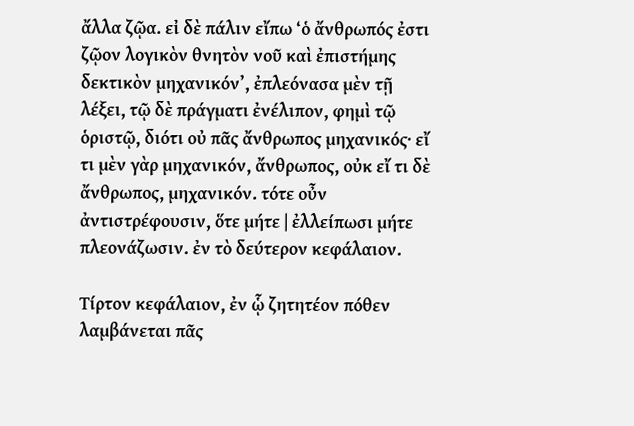ἄλλα ζῷα. εἰ δὲ πάλιν εἴπω ‘ὁ ἄνθρωπός ἐστι ζῷον λογικὸν θνητὸν νοῦ καὶ ἐπιστήμης δεκτικὸν μηχανικόν’, ἐπλεόνασα μὲν τῇ λέξει, τῷ δὲ πράγματι ἐνέλιπον, φημὶ τῷ ὁριστῷ, διότι οὐ πᾶς ἄνθρωπος μηχανικός· εἴ τι μὲν γὰρ μηχανικόν, ἄνθρωπος, οὐκ εἴ τι δὲ ἄνθρωπος, μηχανικόν. τότε οὖν ἀντιστρέφουσιν, ὅτε μήτε | ἐλλείπωσι μήτε πλεονάζωσιν. ἐν τὸ δεύτερον κεφάλαιον.

Τίρτον κεφάλαιον, ἐν ᾧ ζητητέον πόθεν λαμβάνεται πᾶς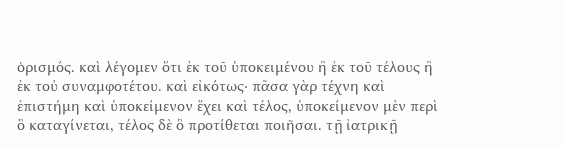ὁρισμός. καὶ λέγομεν ὅτι ἐκ τοῦ ὑποκειμένου ἢ ἐκ τοῦ τέλους ἢ ἐκ τοὐ συναμφοτέτου. καὶ εἰκότως· πᾶσα γὰρ τέχνη καὶ ἐπιστήμη καὶ ὑποκείμενον ἔχει καὶ τέλος, ὑποκείμενον μὲν περὶ ὃ καταγίνεται, τέλος δὲ ὃ προτίθεται ποιῆσαι. τῇ ἰατρικῇ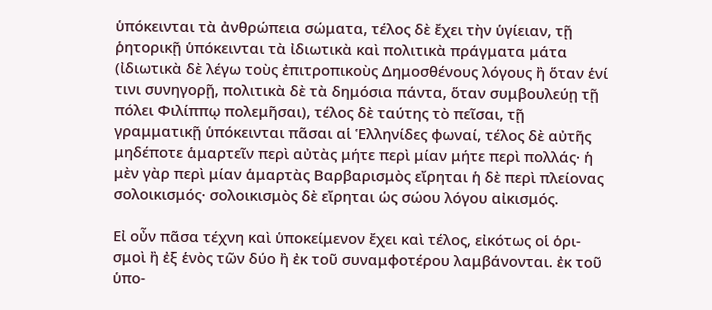ὑπόκεινται τὰ ἀνθρώπεια σώματα, τέλος δὲ ἔχει τὴν ὑγίειαν, τῇ ῥητορικῇ ὑπόκεινται τὰ ἰδιωτικὰ καὶ πολιτικὰ πράγματα μάτα (ἰδιωτικὰ δὲ λέγω τοὺς ἐπιτροπικοὺς Δημοσθένους λόγους ἢ ὅταν ἑνί τινι συνηγορῇ, πολιτικὰ δὲ τὰ δημόσια πάντα, ὅταν συμβουλεύῃ τῇ πόλει Φιλίππῳ πολεμῆσαι), τέλος δὲ ταύτης τὸ πεῖσαι, τῇ γραμματικῇ ὑπόκεινται πᾶσαι αἱ Ἑλληνίδες φωναί, τέλος δὲ αὐτῆς μηδέποτε ἁμαρτεῖν περὶ αὐτὰς μήτε περὶ μίαν μήτε περὶ πολλάς· ἡ μὲν γὰρ περὶ μίαν ἁμαρτὰς Βαρβαρισμὸς εἴρηται ἡ δὲ περὶ πλείονας σολοικισμός· σολοικισμὸς δὲ εἴρηται ὡς σώου λόγου αἰκισμός.

Εἰ οὖν πᾶσα τέχνη καὶ ὑποκείμενον ἔχει καὶ τέλος, εἰκότως οἱ ὁρι- σμοὶ ἢ ἐξ ἑνὸς τῶν δύο ἢ ἐκ τοῦ συναμφοτέρου λαμβάνονται. ἐκ τοῦ ὑπο-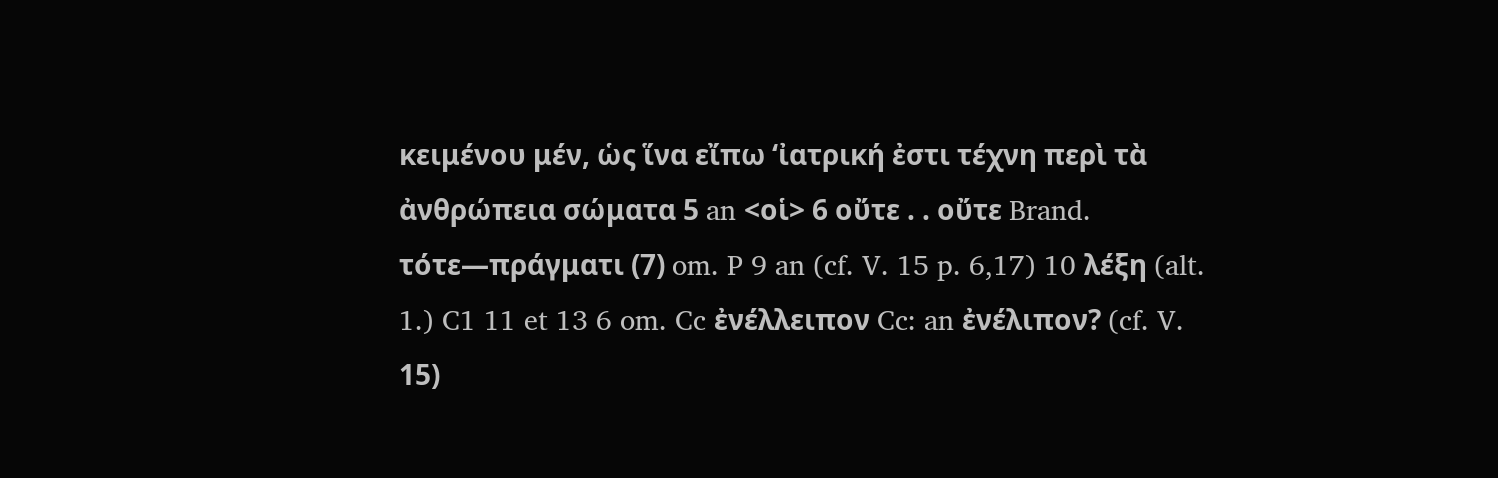κειμένου μέν, ὡς ἵνα εἴπω ‘ἰατρική ἐστι τέχνη περὶ τὰ ἀνθρώπεια σώματα 5 an <οἱ> 6 οὔτε . . οὔτε Brand. τότε—πράγματι (7) om. P 9 an (cf. V. 15 p. 6,17) 10 λέξη (alt. 1.) C1 11 et 13 6 om. Cc ἐνέλλειπον Cc: an ἐνέλιπον? (cf. V. 15)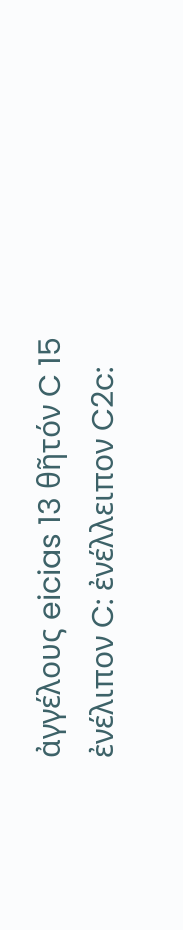ἀγγέλους eicias 13 θῆτόν C 15 ἐνέλιπον C: ἐνέλλειπον C2c: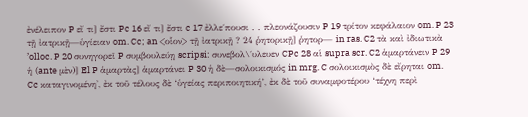ἐνέλειπον P εἴ τι] ἔστι Pc 16 εἴ τι] ἔστι c 17 ἐλλε΄πουσι . . πλεονάζουσιν P 19 τρίτον κεφάλαιον om. P 23 τῇ ἰατρικῇ—ὑγίειαν om. Cc; an <οἷον> τῇ ἰατρικῇ ? 24 ῥητορικῇ] ῥητορ— in ras. C2 τὰ καὶ ἰδιωτικὰ ’olloc. P 20 συνηγορεῖ P συμβουλεύῃ scripsi: συνεβολ\΄υλευεν CPc 28 αἱ supra scr. C2 ἁμαρτάνειν P 29 ἡ (ante μὲν)] El P ἁμαρτὰς] ἁμαρτάνει P 30 ἡ δὲ—σολοικισμός in mrg. C σολοικισμὸς δὲ εἴρηται om. Cc καταγινομένη', ἐκ τοῦ τέλους δὲ ‘ὑγείας περιποιητική’, ἐκ δὲ τοῦ συναμφοτέρου ‘τέχνη περὶ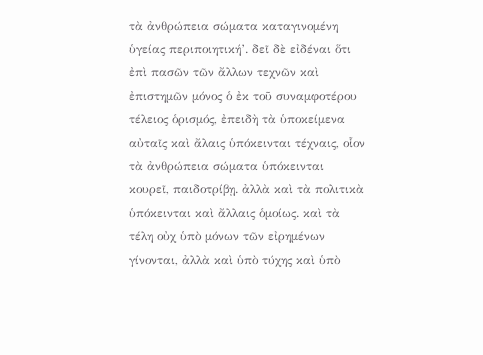τὰ ἀνθρώπεια σώματα καταγινομένη ὑγείας περιποιητική’. δεῖ δὲ εἰδέναι ὅτι ἐπὶ πασῶν τῶν ἄλλων τεχνῶν καὶ ἐπιστημῶν μόνος ὁ ἐκ τοῦ συναμφοτέρου τέλειος ὁρισμός, ἐπειδὴ τὰ ὑποκείμενα αὐταῖς καὶ ἄλαις ὑπόκεινται τέχναις, οἷον τὰ ἀνθρώπεια σώματα ὑπόκεινται κουρεῖ, παιδοτρίβῃ. ἀλλὰ καὶ τὰ πολιτικὰ ὑπόκεινται καὶ ἄλλαις ὁμοίως. καὶ τὰ τέλη οὐχ ὑπὸ μόνων τῶν εἰρημένων γίνονται, ἀλλὰ καὶ ὑπὸ τύχης καὶ ὑπὸ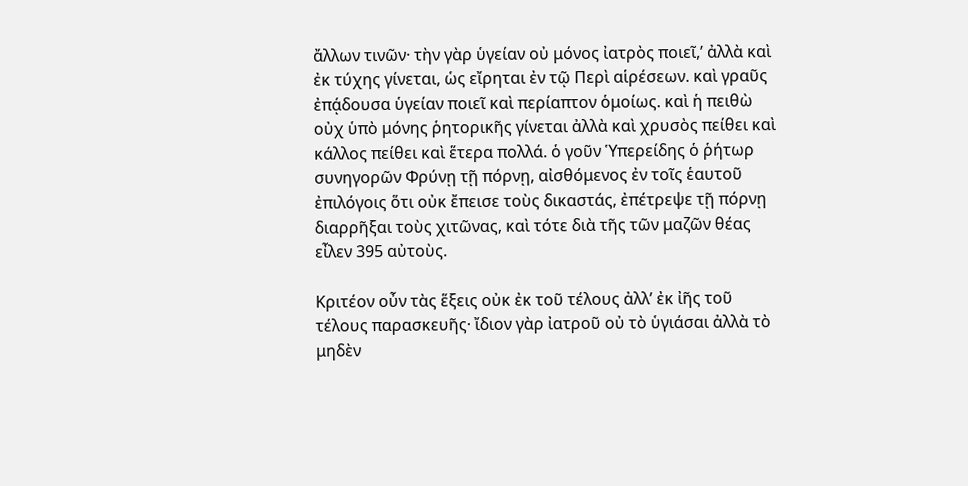ἄλλων τινῶν· τὴν γὰρ ὑγείαν οὐ μόνος ἰατρὸς ποιεῖ,’ ἀλλὰ καὶ ἐκ τύχης γίνεται, ὡς εἴρηται ἐν τῷ Περὶ αἱρέσεων. καὶ γραῦς ἐπᾴδουσα ὑγείαν ποιεῖ καὶ περίαπτον ὁμοίως. καὶ ἡ πειθὼ οὐχ ὑπὸ μόνης ῥητορικῆς γίνεται ἀλλὰ καὶ χρυσὸς πείθει καὶ κάλλος πείθει καὶ ἕτερα πολλά. ὁ γοῦν Ὑπερείδης ὁ ῥήτωρ συνηγορῶν Φρύνῃ τῇ πόρνῃ, αἰσθόμενος ἐν τοῖς ἑαυτοῦ ἐπιλόγοις ὅτι οὐκ ἔπεισε τοὺς δικαστάς, ἐπέτρεψε τῇ πόρνῃ διαρρῆξαι τοὺς χιτῶνας, καὶ τότε διὰ τῆς τῶν μαζῶν θέας εἶλεν 395 αὐτοὺς.

Κριτέον οὖν τὰς ἕξεις οὐκ ἐκ τοῦ τέλους ἀλλ’ ἐκ ἰῆς τοῦ τέλους παρασκευῆς· ἴδιον γὰρ ἰατροῦ οὐ τὸ ὑγιάσαι ἀλλὰ τὸ μηδὲν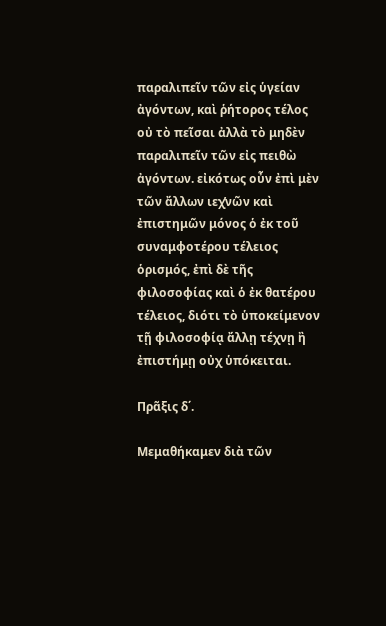παραλιπεῖν τῶν εἰς ὑγείαν ἀγόντων, καὶ ῥήτορος τέλος οὐ τὸ πεῖσαι ἀλλὰ τὸ μηδὲν παραλιπεῖν τῶν εἰς πειθὼ ἀγόντων. εἰκότως οὖν ἐπὶ μὲν τῶν ἄλλων ιεχ̓νῶν καὶ ἐπιστημῶν μόνος ὁ ἐκ τοῦ συναμφοτέρου τέλειος ὁρισμός, ἐπὶ δὲ τῆς φιλοσοφίας καὶ ὁ ἐκ θατέρου τέλειος, διότι τὸ ὑποκείμενον τῇ φιλοσοφίᾳ ἄλλῃ τέχνῃ ἢ ἐπιστήμῃ οὐχ ὑπόκειται.

Πρᾶξις δ΄.

Μεμαθήκαμεν διὰ τῶν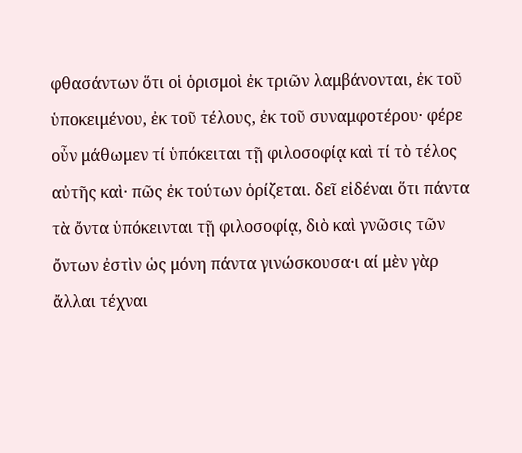φθασάντων ὅτι οἱ ὁρισμοὶ ἐκ τριῶν λαμβάνονται, ἐκ τοῦ ὑποκειμένου, ἐκ τοῦ τέλους, ἐκ τοῦ συναμφοτέρου· φέρε οὖν μάθωμεν τί ὑπόκειται τῇ φιλοσοφίᾳ καὶ τί τὸ τέλος αὐτῆς καὶ· πῶς ἐκ τούτων ὁρίζεται. δεῖ εἰδέναι ὅτι πάντα τὰ ὄντα ὑπόκεινται τῇ φιλοσοφίᾳ, διὸ καὶ γνῶσις τῶν ὄντων ἐστὶν ὡς μόνη πάντα γινώσκουσα·ι αί μὲν γὰρ ἄλλαι τέχναι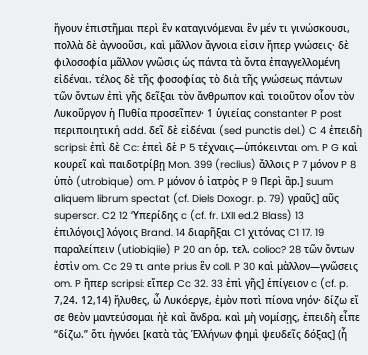ἤγουν ἐπιστῆμαι περὶ ἓν καταγινόμεναι ἓν μέν τι γινώσκουσι, πολλὰ δὲ ἀγνοοῦσι, καὶ μᾶλλον ἄγνοια εἰσιν ἤπερ γνώσεις· δὲ φιλοσοφία μᾶλλον γνῶσις ὡς πάντα τὰ ὄντα ἐπαγγελλομένη εἰδέναι. τέλος δὲ τῆς φοσοφίας τὸ διὰ τῆς γνώσεως πάντων τῶν ὄντων ἐπὶ γῆς δεῖξαι τὸν ἄνθρωπον καὶ τοιοῦτον οἷον τὸν Λυκοῦργον ἡ Πυθία προσεῖπεν· 1 ὑγιείας constanter P post περιποιητική add. δεῖ δὲ εἰδέναι (sed punctis del.) C 4 ἐπειδὴ scripsi: ἐπὶ δὲ Cc: ἐπεὶ δὲ P 5 τέχναις—ὑπόκεινται om. P G καὶ κουρεῖ καὶ παιδοτρίβῃ Mon. 399 (reclius) ἄλλοις P 7 μόνον P 8 ὑπὸ (utrobique) om. P μόνον ὁ ἰατρὸς P 9 Περὶ ἂp.] suum aliquem librum spectat (cf. Diels Doxogr. p. 79) γραῦς] αῦς superscr. C2 12 ‘Υπερίδης c (cf. fr. LXII ed.2 Blass) 13 ἐπιλόγοις] λόγοις Brand. 14 διαρῆξαι C1 χιτόνας C1 17. 19 παραλείπειν (utiobiqiie) P 20 an ὁp. τελ. colioc? 28 τῶν ὄντων ἐστὶν om. Cc 29 τι ante prius ἓν coll. P 30 καὶ μὰλλον—γνῶσεις om. P ἤπερ scripsi: εἴπερ Cc 32. 33 ἐπὶ γῆς] ἐπίγειον c (cf. p. 7,24. 12,14) ἤλυθες, ὦ Λυκόεργε, ἐμὸν ποτὶ πίονα νηόν· δίζω εἴ σε θεὸν μαντεύσομαι ἠὲ καὶ ἄνδρα. καὶ μὴ νομίσῃς, ἐπειδὴ εἶπε “δίζω.” ὅτι ἠγνόει [κατὰ τἀς Ἑλλήνων φημὶ ψευδεῖς δόξας] (ἦ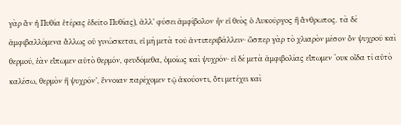γὰρ ἂν ἡ Πυθία ἑτέρας ἐδεῖτο Πυθίας), ἀλλ’ φύσει ἀμφίβολον ἦν εἰ θεὸς ὁ Λυκοῦργος ἢ ἄνθρωπος. τὰ δὲ ἀμφιβαλλόμενα ἄλλως οὐ γινώσκεται, εἰ μὴ μετὰ τοῦ ἀντιπεριβάλλειν· ὥσπερ γὰρ τὸ χλιαρὸν μέσον ὂν ψυχροῦ καὶ θερμοῦ, ἐὰν εἴπωμεν αὐτὸ θερμόν, φευδόμεθα, ὁμοίως καὶ ψυχρόν· εἰ δὲ μετὰ ἀμφιβολίας εἴπωμεν ‘ουκ οἶδα τί αὐτὸ καλέσω, θερμὸν ἢ ψυχρόν’, ἔννοιαν παρέχομεν τῷ ἀκούοντι, ὅτι μετέχει καὶ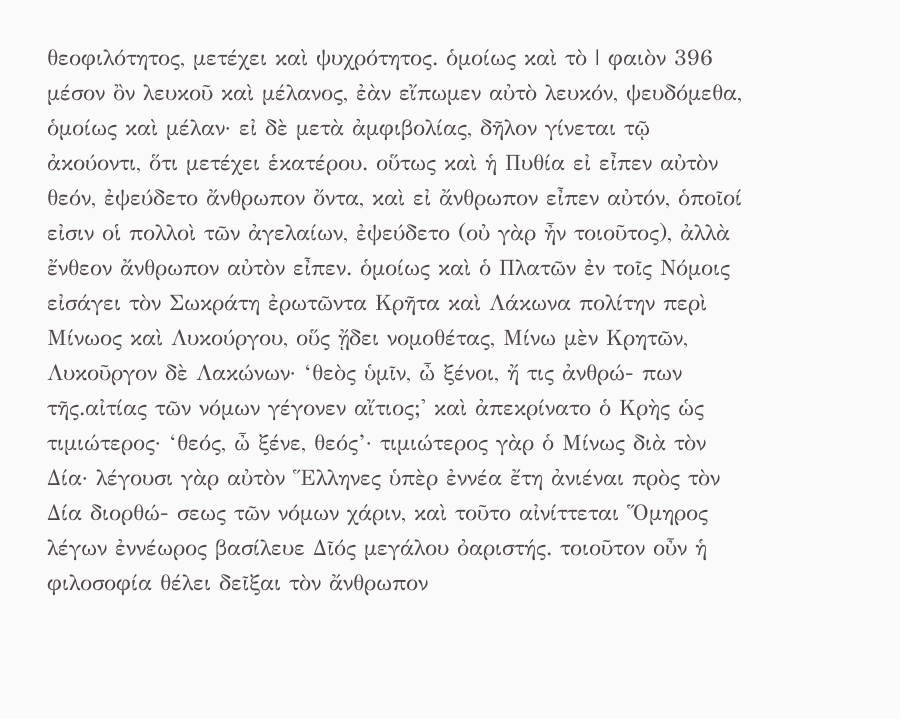θεοφιλότητος, μετέχει καὶ ψυχρότητος. ὁμοίως καὶ τὸ | φαιὸν 396 μέσον ὂν λευκοῦ καὶ μέλανος, ἐὰν εἴπωμεν αὐτὸ λευκόν, ψευδόμεθα, ὁμοίως καὶ μέλαν· εἰ δὲ μετὰ ἀμφιβολίας, δῆλον γίνεται τῷ ἀκούοντι, ὅτι μετέχει ἑκατέρου. οὕτως καὶ ἡ Πυθία εἰ εἶπεν αὐτὸν θεόν, ἐψεύδετο ἄνθρωπον ὄντα, καὶ εἰ ἄνθρωπον εἶπεν αὐτόν, ὁποῖοί εἰσιν οἱ πολλοὶ τῶν ἀγελαίων, ἐψεύδετο (οὐ γὰρ ἦν τοιοῦτος), ἀλλὰ ἔνθεον ἄνθρωπον αὐτὸν εἶπεν. ὁμοίως καὶ ὁ Πλατῶν ἐν τοῖς Νόμοις εἰσάγει τὸν Σωκράτη ἐρωτῶντα Κρῆτα καὶ Λάκωνα πολίτην περὶ Μίνωος καὶ Λυκούργου, οὕς ᾔδει νομοθέτας, Μίνω μὲν Κρητῶν, Λυκοῦργον δὲ Λακώνων· ‘θεὸς ὑμῖν, ὦ ξένοι, ἤ τις ἀνθρώ- πων τῆς.αἰτίας τῶν νόμων γέγονεν αἴτιος;' καὶ ἀπεκρίνατο ὁ Κρὴς ὡς τιμιώτερος· ‘θεός, ὦ ξένε, θεός’· τιμιώτερος γὰρ ὁ Μίνως διὰ τὸν Δία· λέγουσι γὰρ αὐτὸν Ἕλληνες ὑπὲρ ἐννέα ἔτη ἀνιέναι πρὸς τὸν Δία διορθώ- σεως τῶν νόμων χάριν, καὶ τοῦτο αἰνίττεται Ὅμηρος λέγων ἐννέωρος βασίλευε Δῖός μεγάλου ὀαριστής. τοιοῦτον οὖν ἡ φιλοσοφία θέλει δεῖξαι τὸν ἄνθρωπον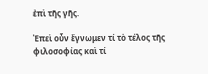ἐπὶ τῆς γῆς.

Ἐπεὶ οὖν ἔγνωμεν τί τὸ τέλος τῆς φιλοσοφίας καὶ τί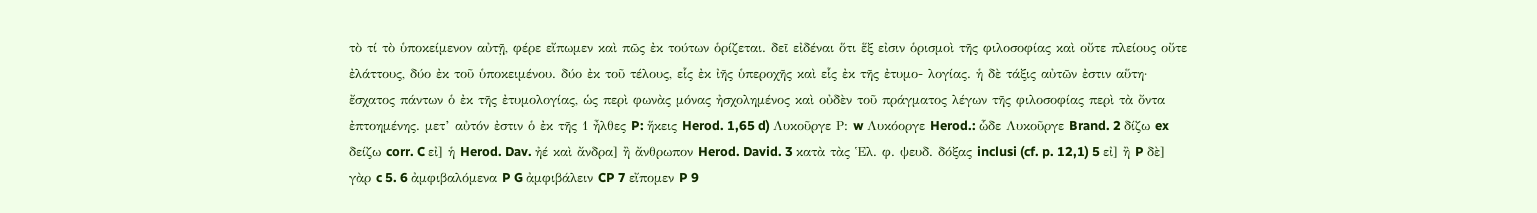τὸ τί τὸ ὑποκείμενον αὐτῇ, φέρε εἴπωμεν καὶ πῶς ἐκ τούτων ὁρίζεται. δεῖ εἰδέναι ὅτι ἕξ εἰσιν ὁρισμοὶ τῆς φιλοσοφίας καὶ οὔτε πλείους οὔτε ἐλάττους, δύο ἐκ τοῦ ὑποκειμένου. δύο ἐκ τοῦ τέλους, εἷς ἐκ ἰῆς ὑπεροχῆς καὶ εἷς ἐκ τῆς ἐτυμο- λογίας. ἡ δὲ τάξις αὐτῶν ἐστιν αὕτη· ἔσχατος πάντων ὁ ἐκ τῆς ἐτυμολογίας, ὡς περὶ φωνὰς μόνας ἠσχολημένος καὶ οὐδὲν τοῦ πράγματος λέγων τῆς φιλοσοφίας περὶ τὰ ὄντα ἐπτοημένης. μετ’ αὐτόν ἐστιν ὁ ἐκ τῆς 1 ἦλθες P: ἥκεις Herod. 1,65 d) Λυκοῦργε Ρ: w Λυκόοργε Herod.: ὧδε Λυκοῦργε Brand. 2 δίζω ex δείζω corr. C εἰ] ἡ Herod. Dav. ἠέ καὶ ἄνδρα] ἢ ἄνθρωπον Herod. David. 3 κατὰ τὰς Ἑλ. φ. ψευδ. δόξας inclusi (cf. p. 12,1) 5 εἰ] ἢ P δὲ] γὰρ c 5. 6 ἀμφιβαλόμενα P G ἀμφιβάλειν CP 7 εἴπομεν P 9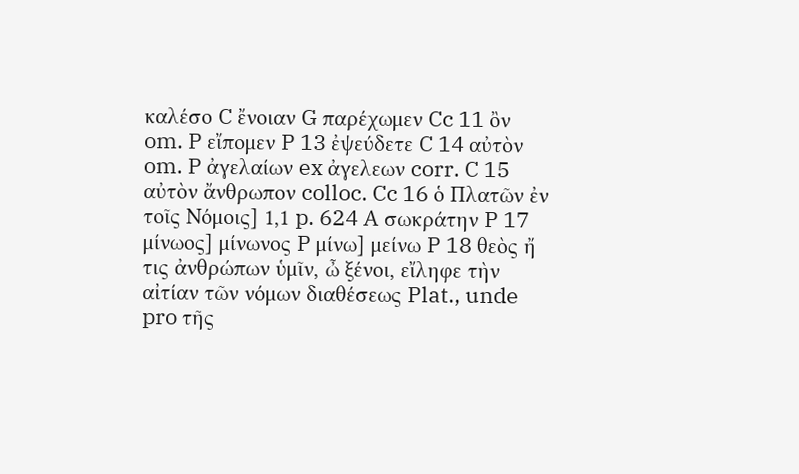καλέσο C ἔνοιαν G παρέχωμεν Cc 11 ὂν om. P εἴπομεν P 13 ἐψεύδετε C 14 αὐτὸν om. P ἀγελαίων ex ἀγελεων corr. C 15 αὐτὸν ἄνθρωπον colloc. Cc 16 ὁ Πλατῶν ἐν τοῖς Νόμοις] 1,1 p. 624 Α σωκράτην P 17 μίνωος] μίνωνος P μίνω] μείνω P 18 θεὸς ἤ τις ἀνθρώπων ὑμῖν, ὦ ξένοι, εἴληφε τὴν αἰτίαν τῶν νόμων διαθέσεως Plat., unde pro τῆς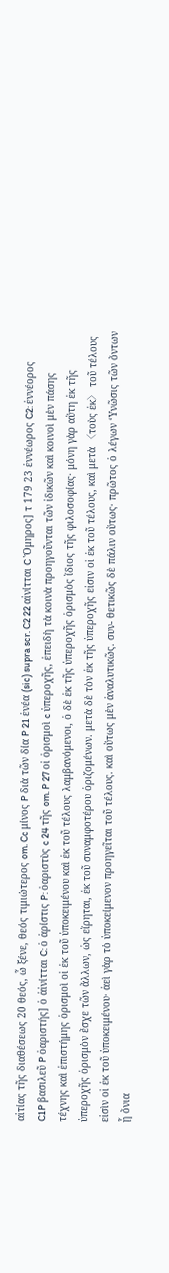αἰτίας τῆς διαθέσεως 20 θεός, ὦ ξένε, θεός τιμιώτερος om. Cc μίνος P διὰ τῶν δία P 21 ἐνέα (sic) supra scr. C2 22 αἰνίτται C Ὅμηρος] τ 179 23 ἐννέωρος C2: ἐννέορος C1P βασιλεῦ P ὀαριστής] ὁ ἀἰνίτται C: ὁ ἀρίστις P: ὀαριστὺς c 24 τῆς om. P 27 οἰ ὀρισμοὶ c ὑπεροχῆς, ἐπειδὴ τὰ κοινὰ προηγοῦνται τῶν ἰδικῶν καὶ κοινοὶ μὲν πάσης τέχνης καὶ ἐπιστήμης ὁρισμοὶ οἱ ἐκ τοῦ ὑποκειμένου καὶ ἐκ τοῦ τέλους λαμβανόμενοι, ὁ δὲ ἐκ τῆς ὑπεροχῆς ὁρισμὸς ἵδιος τῆς φιλοσοφίας· μόνη γὰρ αὕτη ἐκ τῆς ὑπεροχῆς ὁρισμὸν ἔσχε τῶν ἄλλων, ὡς εἴρηται, ἐκ τοῦ συναμφοτέρου ὁριζομένων. μετὰ δὲ τὸν ἐκ τῆς ὑπεροχῆς εἰσιν οἱ ἐκ τοῦ τέλους, καὶ μετὰ 〈τοὺς ἐκ〉 τοῦ τέλους εἰσὶν οἱ ἐκ τοῦ ὑποκειμένου· ἀεὶ γὰρ τὸ ὑποκείμενον προηγεῖται τοῦ τέλους. καὶ οὕτως μὲν ἀναλυτικῶς. συν- θετικῶς δὲ πάλιν οὕτως· πρῶτος ὁ λέγων ‘Υνῶσις τῶν ὄντων ᾗ ὄνια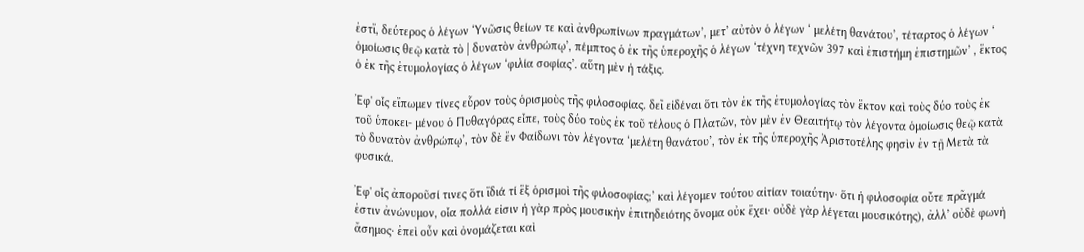ἐστἴ, δεύτερος ὁ λέγων ‘Υνῶσις θείων τε καὶ ἀνθρωπίνων πραγμάτων’, μετ’ αὐτὸν ὁ λέγων ‘ μελέτη θανάτου’, τέταρτος ὁ λέγων ‘ ὁμοίωσις θεῷ κατὰ τὸ | δυνατὸν ἀνθρώπῳ’, πέμπτος ὁ ἐκ τῆς ὑπεροχῆς ὁ λέγων ‘τέχνη τεχνῶν 397 καὶ ἐπιστήμη ἐπιστημῶν’ , ἕκτος ὁ ἐκ τῆς ἐτυμολογίας ὁ λέγων ‘φιλία σοφίας’. αὕτη μὲν ἡ τάξις.

Ἐφ' οἷς εἴπωμεν τίνες εὗρον τοὺς ὁρισμοὺς τῆς φιλοσοφίας. δεῖ εἰδέναι ὅτι τὸν ἐκ τῆς ἐτυμολογίας τὸν ἕκτον καὶ τοὺς δύο τοὺς ἐκ τοῦ ὑποκει- μένου ὁ Πυθαγόρας εἶπε, τοὺς δύο τοὺς ἐκ τοῦ τέλους ὁ Πλατῶν, τὸν μὲν ἐν Θεαιτήτῳ τὸν λέγοντα ὁμοίωσις θεῷ κατὰ τὸ δυνατὸν ἀνθρώπῳ’, τὸν δὲ ἔν Φαίδωνι τὸν λέγοντα ‘μελέτη θανάτου’, τὸν ἐκ τῆς ὑπεροχῆς Ἀριστοτέλης φησὶν ἐν τῇ Μετὰ τὰ φυσικά.

Ἐφ' οἷς ἀποροῦσί τινες ὅτι ἴδιά τί ἓξ ὁρισμοὶ τῆς φιλοσοφίας;’ καὶ λέγομεν τούτου αἰτίαν τοιαύτην· ὅτι ἡ φιλοσοφία οὔτε πρᾶγμά ἐστιν ἀνώνυμον, οἷα πολλά εἰσιν ἡ γὰρ πρὸς μουσικὴν ἐπιτηδειότης ὄνομα οὐκ ἔχει· οὐδὲ γὰρ λέγεται μουσικότης), ἀλλ’ οὐδὲ φωνὴ ἄσημος· ἐπεὶ οὖν καὶ ὀνομάζεται καὶ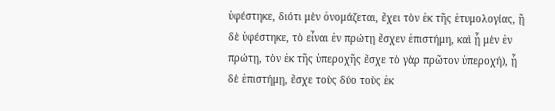ὑφέστηκε, διότι μὲν ὀνομάζεται, ἔχει τὸν ἐκ τῆς ἐτυμολογίας, ῇ δὲ ὑφέστηκε, τὸ εἶναι ἐν πρώτῃ ἔσχεν ἐπιστήμη, καὶ ᾗ μὲν ἐν πρώτῃ, τὸν ἐκ τῆς ὑπεροχῆς ἔσχε τὸ γὰρ πρῶτον ὑπεροχή), ᾗ δὲ ἐπιστήμῃ, ἔσχε τοὺς δύο τοὺς ἐκ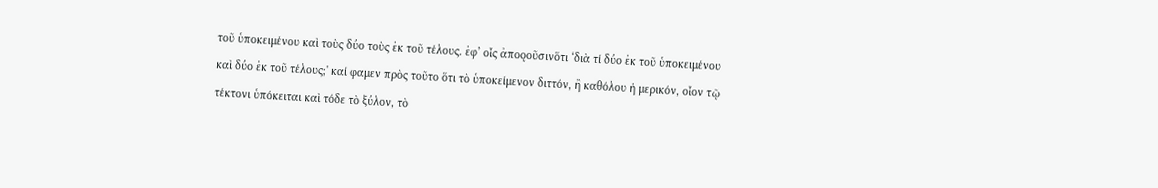τοῦ ὑποκειμένου καὶ τοὺς δύο τοὺς ἐκ τοῦ τέλους. ἐφ’ οἷς ἀποοͅοῦσινὅτι ‘διὰ τί δύο ἐκ τοῦ ὑποκειμένου καὶ δύο ἐκ τοῦ τέλους;' καί φαμεν πρὸς τοῦτο ὅτι τὸ ὑποκείμενον διττόν, ἢ καθόλου ἡ μερικόν, οἷον τῷ τέκτονι ὑπόκειται καὶ τόδε τὸ ξύλον, τὸ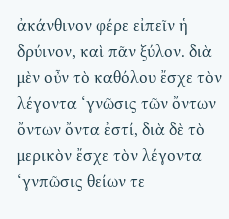ἀκάνθινον φέρε εἰπεῖν ἡ δρύινον, καὶ πᾶν ξύλον. διὰ μὲν οὖν τὸ καθόλου ἔσχε τὸν λέγοντα ‘γνῶσις τῶν ὄντων ὄντων ὄντα ἐστί, διὰ δὲ τὸ μερικὸν ἔσχε τὸν λέγοντα ‘γνπῶσις θείων τε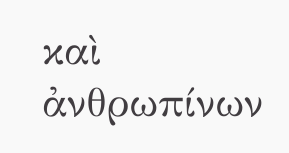καὶ ἀνθρωπίνων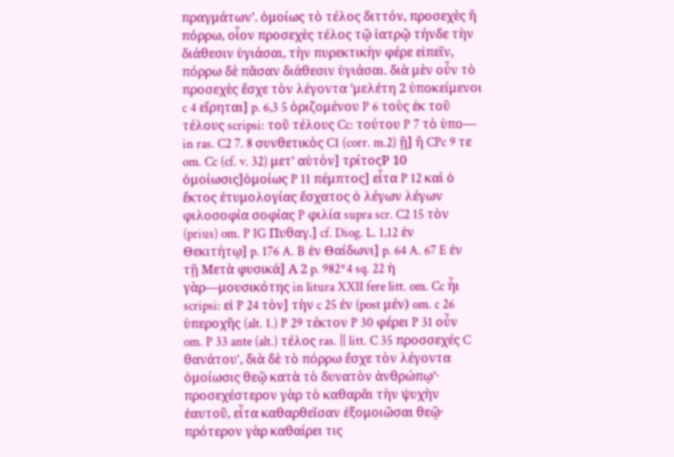πραγμάτων’. ὁμοίως τὸ τέλος διττόν, προσεχὲς ἢ πόρρω, οἷον προσεχὲς τέλος τῷ ἰατρῷ τήνδε τὴν διάθεσιν ὑγιάσαι, τὴν πυρεκτικὴν φέρε εἰπεῖν, πόρρω δὲ πᾶσαν διάθεσιν ὑγιάσαι. διὰ μὲν οὖν τὸ προσεχὲς ἔσχε τὸν λέγοντα ‘μελέτη 2 ὑποκείμενοι c 4 εἴρηται] p. 6,3 5 ὁριζομένου P 6 τοὺς ἐκ τοῦ τέλους scripsi: τοῦ τέλους Cc: τούτου P 7 τὸ ὑπο— in ras. C2 7. 8 συνθετικὸς C1 (corr. m.2) ῇ] ἢ CPc 9 τε om. Cc (cf. v. 32) μετ’ αὐτὸν] τρίτοςP 10 ὁμοίωσις]ὁμοίως P 11 πέμπτος] εἶτα P 12 καὶ ὁ ἕκτος ἐτυμολογίας ἔσχατος ὁ λέγων λέγων φιλοσοφία σοφίας P φιλία supra scr. C2 15 τὸν (prius) om. P IG Πυθαγ.] cf. Diog. L. 1,12 ἐν Θεκιτήτῳ] p. 176 A. B ἐν Θαίδωνι] p. 64 A. 67 E ἐν τῇ Μετὰ φυσικά] Α 2 p. 982*4 sq. 22 ἡ γὰρ—μουσικότης in litura XXII fere litt. om. Cc ἧι scripsi: εἰ P 24 τὸν] τὴν c 25 ἐν (post μέν) om. c 26 ὑπεροχῆς (alt. 1.) P 29 τέκτον P 30 φέρει P 31 οὖν om. P 33 ante (alt.) τέλος ras. || litt. C 35 προσσεχές C θανάτου', διὰ δὲ τὸ πόρρω ἔσχε τὸν λέγοντα ὁμοίωσις θεῷ κατὰ τὸ δυνατὸν ἀνθρώπῳ’· προσεχέστερον γὰρ τὸ καθαρᾶι τὴν ψυχὴν ἑαυτοῦ, εἶτα καθαρθεῖσαν ἐξομοιῶσαι θεῷ· πρότερον γὰρ καθαίρει τις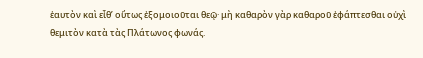ἑαυτὸν καὶ εἶθ’ οὕτως ἐξομοιοῦται θεῷ· μὴ καθαρὸν γὰρ καθαροῦ ἐφάπτεσθαι οὐχὶ θεμιτὸν κατὰ τὰς Πλάτωνος φωνάς.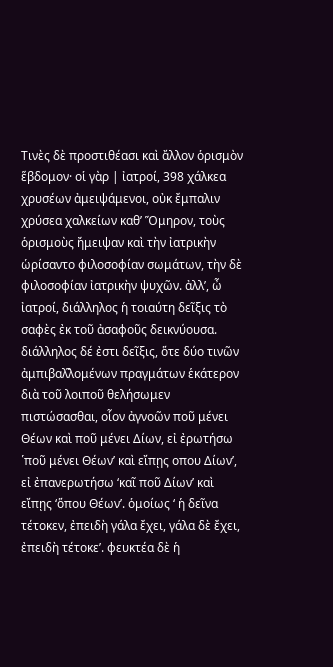Τινὲς δὲ προστιθέασι καὶ ἄλλον ὁρισμὸν ἕβδομον· οἱ γὰρ | ἰατροί, 398 χάλκεα χρυσέων ἀμειψάμενοι, οὐκ ἔμπαλιν χρύσεα χαλκείων καθ’ Ὅμηρον, τοὺς ὁρισμοὺς ἤμειψαν καὶ τὴν ἰατρικὴν ὡρίσαντο φιλοσοφίαν σωμάτων, τὴν δὲ φιλοσοφίαν ἰατρικὴν ψυχῶν. ἀλλ’, ὦ ἰατροί, διάλληλος ἡ τοιαύτη δεῖξις τὸ σαφὲς ἐκ τοῦ ἀσαφοῦς δεικνύουσα. διάλληλος δέ ἐστι δεῖξις, ὅτε δύο τινῶν ἀμπιβαλ͂λομένων πραγμάτων ἑκάτερον διὰ τοῦ λοιποῦ θελήσωμεν πιστώσασθαι, οἷον ἀγνοῶν ποῦ μένει Θέων καὶ ποῦ μένει Δίων, εἰ ἐρωτήσω ῾ποῦ μένει Θέων’ καὶ εἴπῃς οπου Δίων’, εἰ ἐπανερωτήσω ‘καῖ ποῦ Δίων’ καὶ εἴπῃς ‘ὅπου Θέων’. ὁμοίως ‘ ἡ δεῖνα τέτοκεν, ἐπειδὴ γάλα ἔχει, γάλα δὲ ἔχει, ἐπειδὴ τέτοκε’. φευκτέα δὲ ἡ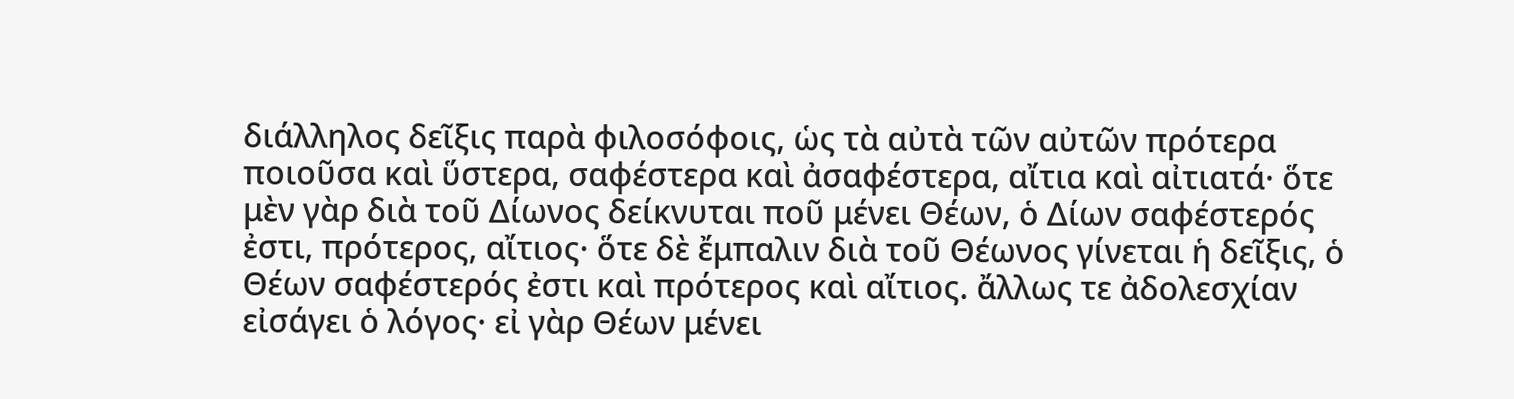διάλληλος δεῖξις παρὰ φιλοσόφοις, ὡς τὰ αὐτὰ τῶν αὐτῶν πρότερα ποιοῦσα καὶ ὕστερα, σαφέστερα καὶ ἀσαφέστερα, αἴτια καὶ αἰτιατά· ὅτε μὲν γὰρ διὰ τοῦ Δίωνος δείκνυται ποῦ μένει Θέων, ὁ Δίων σαφέστερός ἐστι, πρότερος, αἴτιος· ὅτε δὲ ἔμπαλιν διὰ τοῦ Θέωνος γίνεται ἡ δεῖξις, ὁ Θέων σαφέστερός ἐστι καὶ πρότερος καὶ αἴτιος. ἄλλως τε ἀδολεσχίαν εἰσάγει ὁ λόγος· εἰ γὰρ Θέων μένει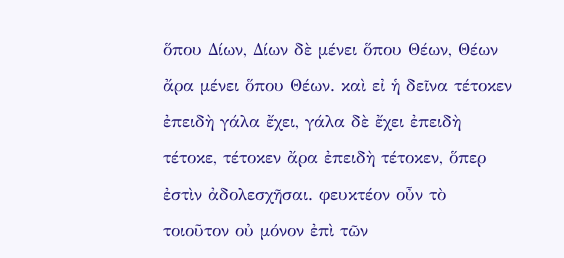ὅπου Δίων, Δίων δὲ μένει ὅπου Θέων, Θέων ἄρα μένει ὅπου Θέων. καὶ εἰ ἡ δεῖνα τέτοκεν ἐπειδὴ γάλα ἔχει, γάλα δὲ ἔχει ἐπειδὴ τέτοκε, τέτοκεν ἄρα ἐπειδὴ τέτοκεν, ὅπερ ἐστὶν ἀδολεσχῆσαι. φευκτέον οὖν τὸ τοιοῦτον οὐ μόνον ἐπὶ τῶν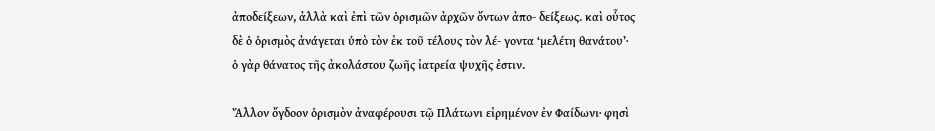ἀποδείξεων, ἀλλὰ καὶ ἐπὶ τῶν ὁρισμῶν ἀρχῶν ὄντων ἀπο- δείξεως. καὶ οὗτος δὲ ὁ ὁρισμὸς ἀνάγεται ὑπὸ τὸν ἐκ τοῦ τέλους τὸν λέ- γοντα ‘μελέτη θανάτου’· ὁ γὰρ θάνατος τῆς ἀκολάστου ζωῆς ἰατρεία ψυχῆς ἐστιν.

Ἄλλον ὄγδοον ὁρισμὸν ἀναφέρουσι τῷ Πλάτωνι εἰρημένον ἐν Φαίδωνι· φησὶ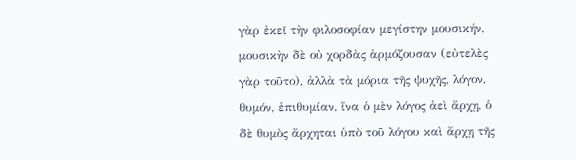γὰρ ἐκεῖ τὴν φιλοσοφίαν μεγίστην μουσικήν, μουσικὴν δὲ οὐ χορδὰς ἁρμόζουσαν (εὐτελὲς γὰρ τοῦτο), ἀλλὰ τὰ μόρια τῆς ψυχῆς, λόγον, θυμόν, ἐπιθυμίαν, ἵνα ὁ μὲν λόγος ἀεὶ ἄρχῃ, ὁ δὲ θυμὸς ἄρχηται ὑπὸ τοῦ λόγου καὶ ἄρχῃ τῆς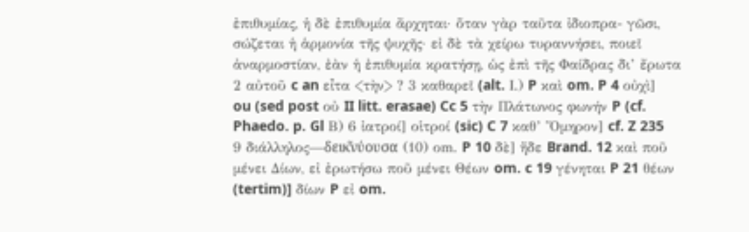ἐπιθυμίας, ἡ δὲ ἐπιθυμία ἄρχηται· ὅταν γὰρ ταῦτα ἰδιοπρα- γῶσι, σώζεται ἡ ἁρμονία τῆς ψυχῆς· εἰ δὲ τὰ χείρω τυραννήσει, ποιεῖ ἀναρμοστίαν, ἐὰν ἡ ἐπιθυμία κρατήσῃ, ὡς ἐπὶ τῆς Φαίδρας δι’ ἔρωτα 2 αὐτοῦ c an εἶτα <τὴν> ? 3 καθαρεῖ (alt. Ι.) P καὶ om. P 4 οὐχὶ] ou (sed post οὐ II litt. erasae) Cc 5 τὴν Πλάτωνος φωνήν P (cf. Phaedo. p. Gl Β) 6 ἰατροί] οἱτροί (sic) C 7 καθ’ Ὅμηρον] cf. Z 235 9 διάλληλος—δεικ͂νύουσα (10) οm. P 10 δὲ] ἥδε Brand. 12 καὶ ποῦ μένει Δίων, εἰ ἐρωτήσω ποῦ μένει Θέων om. c 19 γένηται P 21 θέων (tertim)] δίων P εἰ om.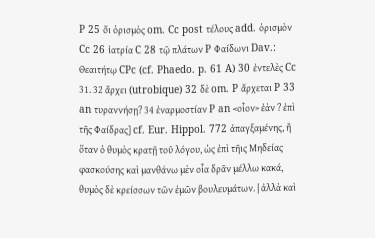P 25 ὄι ὁρισμὸς om. Cc post τέλους add. ὁρισμὸν Cc 26 ἰατρία C 28 τῷ πλάτων P Φαίδωνι Dav.: Θεαιτήτῳ CPc (cf. Phaedo. p. 61 A) 30 ἐντελὲς Cc 31. 32 ἄρχει (utrobique) 32 δὲ om. P ἄρχεται P 33 an τυραννήσῃ? 34 ἐναρμοστίαν P an <οἷον> ἐὰν ? ἐπὶ τῆς Φαίδρας] cf. Eur. Hippol. 772 ἀπαγξαμένης, ἢ ὅταν ὁ θυμὸς κρατῇ τοῦ λόγου, ὡς ἐπὶ τῆις Μηδείας φασκούσης καὶ μανθάνω μὲν οἷα δρᾶν μέλλω κακά, θυμὸς δὲ κρείσσων τῶν ἐμῶν βουλευμάτων. | ἀλλὰ καὶ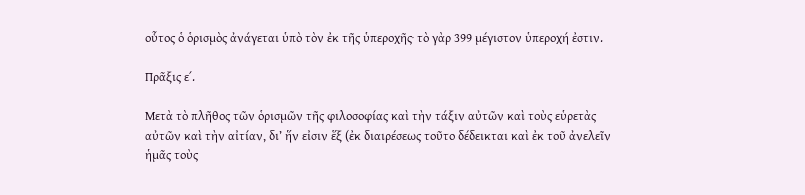οὗτος ὁ ὁρισμὸς ἀνάγεται ὑπὸ τὸν ἐκ τῆς ὑπεροχῆς· τὸ γὰρ 399 μέγιστον ὑπεροχή ἐστιν.

Πρᾶξις ε΄.

Μετὰ τὸ πλῆθος τῶν ὁρισμῶν τῆς φιλοσοφίας καὶ τὴν τάξιν αὐτῶν καὶ τοὺς εὑρετὰς αὐτῶν καὶ τὴν αἰτίαν, δι’ ἥν εἰσιν ἕξ (ἐκ διαιρέσεως τοῦτο δέδεικται καὶ ἐκ τοῦ ἀνελεῖν ἡμᾶς τοὺς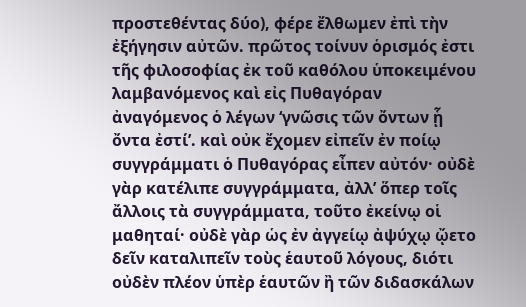προστεθέντας δύο), φέρε ἔλθωμεν ἐπὶ τὴν ἐξήγησιν αὐτῶν. πρῶτος τοίνυν ὁρισμός ἐστι τῆς φιλοσοφίας ἐκ τοῦ καθόλου ὑποκειμένου λαμβανόμενος καὶ εἰς Πυθαγόραν ἀναγόμενος ὁ λέγων ‘γνῶσις τῶν ὄντων ᾗ ὄντα ἐστί’. καὶ οὐκ ἔχομεν εἰπεῖν ἐν ποίῳ συγγράμματι ὁ Πυθαγόρας εἶπεν αὐτόν· οὐδὲ γὰρ κατέλιπε συγγράμματα, ἀλλ’ ὅπερ τοῖς ἄλλοις τὰ συγγράμματα, τοῦτο ἐκείνῳ οἱ μαθηταί· οὐδὲ γὰρ ὡς ἐν ἀγγείῳ ἀψύχῳ ᾤετο δεῖν καταλιπεῖν τοὺς ἑαυτοῦ λόγους, διότι οὐδὲν πλέον ὑπὲρ ἑαυτῶν ἢ τῶν διδασκάλων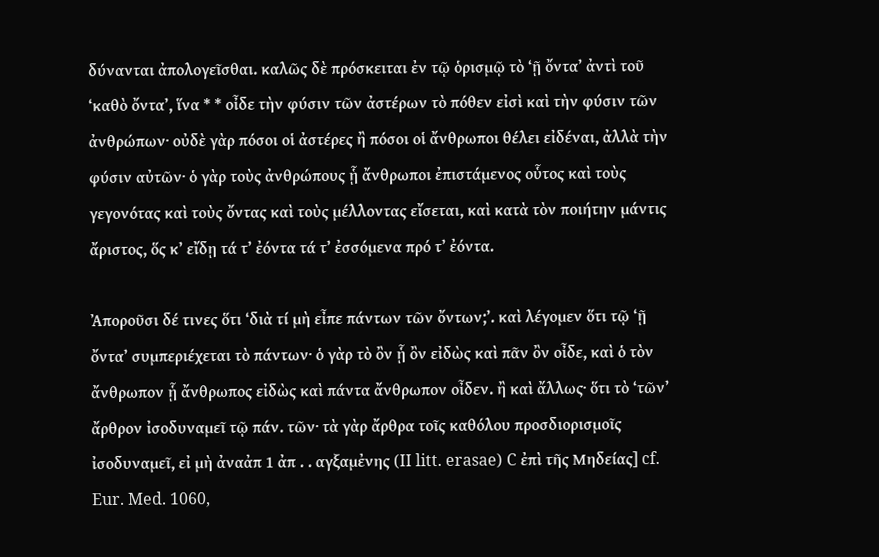δύνανται ἀπολογεῖσθαι. καλῶς δὲ πρόσκειται ἐν τῷ ὁρισμῷ τὸ ‘ῇ ὄντα’ ἀντὶ τοῦ ‘καθὸ ὄντα’, ἵνα * * οἶδε τὴν φύσιν τῶν ἀστέρων τὸ πόθεν εἰσὶ καὶ τὴν φύσιν τῶν ἀνθρώπων· οὐδὲ γὰρ πόσοι οἱ ἀστέρες ἢ πόσοι οἱ ἄνθρωποι θέλει εἰδέναι, ἀλλὰ τὴν φύσιν αὐτῶν· ὁ γὰρ τοὺς ἀνθρώπους ᾗ ἄνθρωποι ἐπιστάμενος οὗτος καὶ τοὺς γεγονότας καὶ τοὺς ὄντας καὶ τοὺς μέλλοντας εἴσεται, καὶ κατὰ τὸν ποιήτην μάντις ἄριστος, ὅς κ’ εἴδῃ τά τ’ ἐόντα τά τ’ ἐσσόμενα πρό τ’ ἐόντα.

Ἀποροῦσι δέ τινες ὅτι ‘διὰ τί μὴ εἶπε πάντων τῶν ὄντων;’. καὶ λέγομεν ὅτι τῷ ‘ῇ ὄντα’ συμπεριέχεται τὸ πάντων· ὁ γὰρ τὸ ὂν ᾗ ὂν εἰδὼς καὶ πᾶν ὂν οἶδε, καὶ ὁ τὸν ἄνθρωπον ᾗ ἄνθρωπος εἰδὼς καὶ πάντα ἄνθρωπον οἶδεν. ἢ καὶ ἄλλως· ὅτι τὸ ‘τῶν’ ἄρθρον ἰσοδυναμεῖ τῷ πάν. τῶν· τὰ γὰρ ἄρθρα τοῖς καθόλου προσδιορισμοῖς ἰσοδυναμεῖ, εἰ μὴ ἀναἀπ 1 ἀπ . . αγξαμἐνης (II litt. erasae) C ἐπὶ τῆς Μηδείας] cf. Eur. Med. 1060,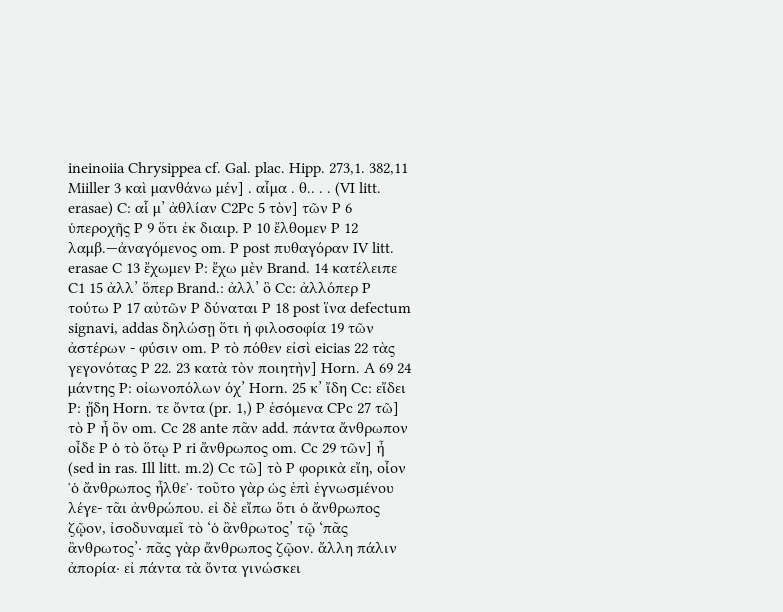ineinoiia Chrysippea cf. Gal. plac. Hipp. 273,1. 382,11 Miiller 3 καὶ μανθάνω μέν] . αἷμα . θ.. . . (VI litt. erasae) C: αἷ μ’ ἀθλίαν C2Pc 5 τὸν] τῶν P 6 ὑπεροχῆς P 9 ὅτι ἐκ διαιp. P 10 ἔλθομεν P 12 λαμβ.—ἀναγόμενος om. P post πυθαγόραν IV litt. erasae C 13 ἔχωμεν P: ἔχω μὲν Brand. 14 κατέλειπε C1 15 ἀλλ’ ὅπερ Brand.: ἀλλ’ ὃ Cc: ἀλλόπερ P τούτω P 17 αὐτῶν P δύναται P 18 post ἵνα defectum signavi, addas δηλώσῃ ὅτι ἡ φιλοσοφία 19 τῶν ἀστέρων - φύσιν om. P τὸ πόθεν εἰσὶ eicias 22 τὰς γεγονότας P 22. 23 κατὰ τὸν ποιητὴν] Horn. Α 69 24 μάντης P: οἰωνοπόλων όχ’ Horn. 25 κ’ ἴδη Cc: εἴδει P: ᾔδη Horn. τε ὄντα (pr. 1,) P ἐσόμενα CPc 27 τῶ] τὸ P ἦ ὂν om. Cc 28 ante πᾶν add. πάντα ἄνθρωπον οἶδε P ὁ τὸ ὅτῳ P ri ἄνθρωπος om. Cc 29 τῶν] ἦ (sed in ras. Ill litt. m.2) Cc τῶ] τὸ P φορικὰ εἴη, οἷον ῾ὁ ἄνθρωπος ἦλθε᾿· τοῦτο γὰρ ὡς ἐπὶ ἐγνωσμένου λέγε- τᾶι ἀνθρώπου. εἰ δὲ εἴπω ὅτι ὁ ἄνθρωπος ζῷον, ἰσοδυναμεῖ τὸ ‘ὁ ἂνθρωτος’ τῷ ‘πᾶς ἂνθρωτος’· πᾶς γὰρ ἄνθρωπος ζῷον. ἄλλη πάλιν ἀπορία· εἰ πάντα τὰ ὄντα γινώσκει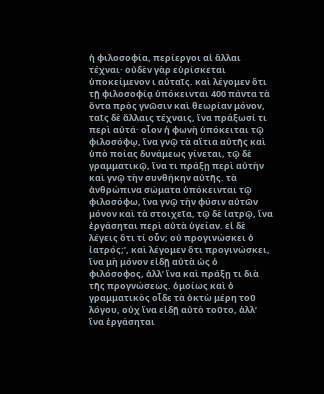ἡ φιλοσοφία, περίεργοι αἱ ἄλλαι τέχναι· οὐδὲν γὰρ εὑρίσκεται ὑποκείμενον ι αὐταῖς. καὶ λέγομεν ὅτι τῇ φιλοσοφίᾳ ὑπόκεινται 400 πάντα τὰ ὄντα πρὸς γνῶσιν καὶ θεωρίαν μόνον, ταῖς δὲ ἄλλαις τέχναις, ἵνα πράξωσί τι περὶ αὐτά· οἷον ἡ φωνὴ ὑπόκειται τῷ φιλοσόφῳ, ἵνα γνῷ τὰ αἴτια αὐτῆς καὶ ὑπὸ ποίας δυνάμεως γίνεται, τῷ δὲ γραμματικῷ, ἵνα τι πράξῃ περὶ αὐτὴν καὶ γνῷ τὴν συνθήκην αὐτῆς. τὰ ἀνθρώπινα σώματα ὑπόκεινται τῷ φιλοσόφω, ἵνα γνῷ τὴν φύσιν αὐτῶν μόνον καὶ τὰ στοιχεῖα, τῷ δὲ ἰατρῷ, ἵνα ἐργάσηται περὶ αὐτὰ ὑγείαν. εἰ δὲ λέγεις ὅτι τί οὗν; οὐ προγινώσκει ὁ ἰατρός;’, καὶ λέγομεν ὅτι προγινώσκει, ἵνα μὴ μόνον εἰδῇ αὐτὰ ὡς ὁ φιλόσοφος, ἀλλ’ ἵνα καὶ πράξῃ τι διὰ τῆς προγνώσεως. ὁμοίως καὶ ὁ γραμματικὸς οἶδε τὰ ὀκτὼ μέρη τοῦ λόγου, οὐχ ἵνα εἰδῇ αὐτὸ τοῦτο, ἀλλ’ ἵνα ἐργάσηται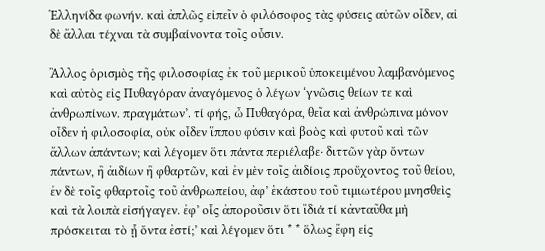Ἑλληνίδα φωνήν. καὶ ἀπλῶς εἰπεῖν ὁ φιλόσοφος τὰς φύσεις αὐτῶν οἶδεν, αἰ δὲ ἄλλαι τέχναι τὰ συμβαίνοντα τοῖς οὖσιν.

Ἂλλος ὁρισμὸς τῆς φιλοσοφίας ἐκ τοῦ μερικοῦ ὑποκειμένου λαμβανόμενος καὶ αὐτὸς εἰς Πυθαγόραν ἀναγόμενος ὁ λέγων ‘γνῶσις θείων τε καὶ ἀνθρωπίνων. πραγμάτων’. τί φής, ὦ Πυθαγόρα, θεῖα καὶ ἀνθρώπινα μόνον οἶδεν ἡ φιλοσοφία, οὐκ οἶδεν ἵππου φύσιν καὶ βοὸς καὶ φυτοῦ καὶ τῶν ἄλλων ἀπάντων; καὶ λέγομεν ὅτι πάντα περιέλαβε· διττῶν γὰρ ὄντων πάντων, ἢ ἀιδίων ἢ φθαρτῶν, καὶ ἐν μὲν τοῖς ἀιδίοις προὔχοντος τοῦ θείου, ἐν δὲ τοῖς φθαρτοῖς τοῦ ἀνθρωπείου, ἀφ’ ἑκάστου τοῦ τιμιωτέρου μνησθεὶς καὶ τὰ λοιπὰ εἰσήγαγεν. ἐφ’ οἷς ἀποροῦσιν ὅτι ἴδιά τί κἀνταῦθα μὴ πρόσκειται τὸ ᾗ ὄντα ἐστί;’ καὶ λέγομεν ὅτι * * ὅλως ἔφη εἰς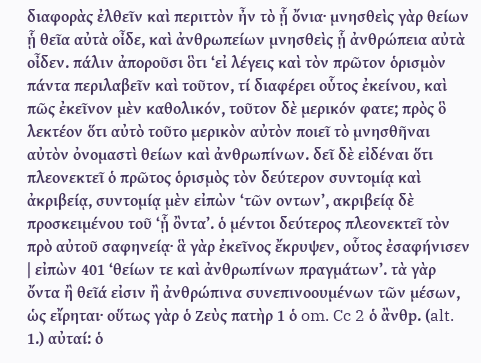διαφορὰς ἐλθεῖν καὶ περιττὸν ἦν τὸ ᾗ ὄνια· μνησθεὶς γὰρ θείων ᾗ θεῖα αὐτὰ οἶδε, καὶ ἀνθρωπείων μνησθεὶς ᾗ ἀνθρώπεια αὐτὰ οἶδεν. πάλιν ἀποροῦσι ὃτι ‘εἰ λέγεις καὶ τὸν πρῶτον ὁρισμὸν πάντα περιλαβεῖν καὶ τοῦτον, τί διαφέρει οὗτος ἐκείνου, καὶ πῶς ἐκεῖνον μὲν καθολικόν, τοῦτον δὲ μερικόν φατε; πρὸς ὃ λεκτέον ὅτι αὐτὸ τοῦτο μερικὸν αὐτὸν ποιεῖ τὸ μνησθῆναι αὐτὸν ὀνομαστὶ θείων καὶ ἀνθρωπίνων. δεῖ δὲ εἰδέναι ὅτι πλεονεκτεῖ ὁ πρῶτος ὁρισμὸς τὸν δεύτερον συντομίᾳ καὶ ἀκριβείᾳ, συντομίᾳ μὲν εἰπὼν ‘τῶν οντων’, ακριβείᾳ δὲ προσκειμένου τοῦ ‘ᾗ ὂντα’. ὁ μέντοι δεύτερος πλεονεκτεῖ τὸν πρὸ αὐτοῦ σαφηνείᾳ· ἃ γὰρ ἐκεῖνος ἔκρυψεν, οὗτος ἐσαφήνισεν | εἰπὼν 401 ‘θείων τε καὶ ἀνθρωπίνων πραγμάτων’. τὰ γὰρ ὄντα ἢ θεῖά εἰσιν ἢ ἀνθρώπινα συνεπινοουμένων τῶν μέσων, ὡς εἴρηται· οὕτως γὰρ ὁ Ζεὺς πατὴρ 1 ὁ om. Cc 2 ὁ ἂνθp. (alt. 1.) αὐταί: ὁ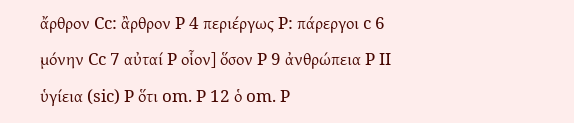ἄρθρον Cc: ἂρθρον P 4 περιέργως P: πάρεργοι c 6 μόνην Cc 7 αὐταί P οἷον] ὅσον P 9 ἀνθρώπεια P II ὑγίεια (sic) P ὅτι om. P 12 ὁ om. P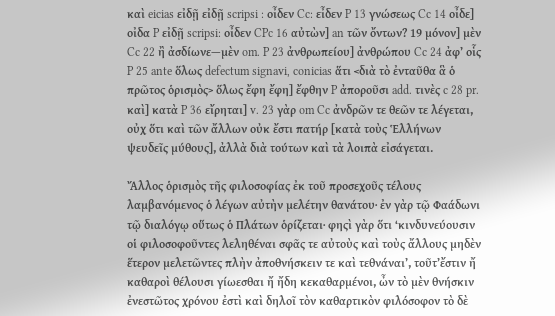καὶ eicias εἰδῇ εἰδῇ scripsi : οἶδεν Cc: εἶδεν P 13 γνώσεως Cc 14 οἶδε] οἰδα P εἰδῇ scripsi: οἶδεν CPc 16 αὐτὼν] an τῶν ὄντων? 19 μόνον] μὲν Cc 22 ἢ ἀσδίωνε—μὲν om. P 23 ἀνθρωπείου] ἀνθρώπου Cc 24 ἀφ’ οἷς P 25 ante ὅλως defectum signavi, conicias ἅτι <διὰ τὸ ἐνταῦθα ἃ ὁ πρῶτος ὁρισμὸς> ὅλως ἔφη ἔφη] ἔφθην P ἀποροῦσι add. τινὲς c 28 pr. καὶ] κατὰ P 36 εἴρηται] v. 23 γὰρ om Cc ἀνδρῶν τε θεῶν τε λέγεται, οὐχ ὅτι καὶ τῶν ἄλλων οὐκ ἔστι πατήρ [κατὰ τοὺς Ἑλλήνων ψευδεῖς μύθους], ἀλλὰ διὰ τούτων καὶ τὰ λοιπὰ εἰσάγεται.

Ἄλλος ὁρισμὸς τῆς φιλοσοφίας ἐκ τοῦ προσεχοῦς τέλους λαμβανόμενος ὁ λέγων αὐτὴν μελέτην θανάτου· ἐν γὰρ τῷ Φαάδωνι τῷ διαλόγῳ οὕτως ὁ Πλάτων ὁρίζεται· φηςὶ γὰρ ὅτι ‘κινδυνεύουσιν οἱ φιλοσοφοῦντες λεληθέναι σφᾶς τε αὐτοὺς καὶ τοὺς ἄλλους μηδὲν ἕτερον μελετῶντες πλὴν ἀποθνήσκειν τε καὶ τεθνάναι’, τοῦτ’ἔστιν ἤ καθαροὶ θέλουσι γίωεσθαι ἤ ἤδη κεκαθαρμένοι, ὦν τὸ μὲν θνήσκιν ἐνεστῶτος χρόνου ἐστὶ καὶ δηλοῖ τὸν καθαρτικὸν φιλόσοφον τὸ δὲ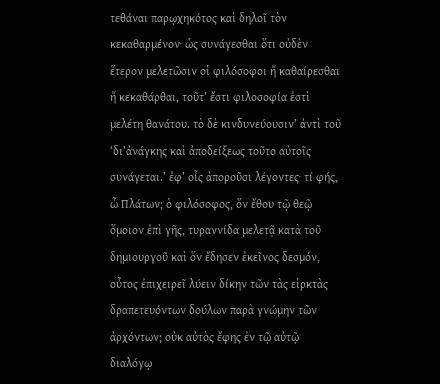τεθάναι παρῳχηκότος καὶ δηλοῖ τὸν κεκαθαρμένον· ὡς συνάγεσθαι ὅτι οὐδὲν ἕτερον μελετῶσιν οἱ φιλόσοφοι ἤ καθαίρεσθαι ἤ κεκαθάρθαι, τοῦτ’ ἔστι φιλοσοφία ἐστὶ μελέτη θανάτου. τὸ δὲ κινδυνεύουσιν’ ἀντὶ τοῦ ‘δι’ἀνάγκης καὶ ἀποδείξεως τοῦτο αὐτοῖς συνάγεται.’ ἐφ’ οἶς ἀποροῦσι λέγοντες· τί φής, ὦ Πλάτων; ὁ φιλόσοφος, ὅν ἔθου τῷ θεῷ ὅμοιον ἐπὶ γῆς, τυραννίδα μελετᾷ κατὰ τοῦ δημιουργοῦ καὶ ὅν ἔδησεν ἐκεῖνος δεσμόν, οὖτος ἐπιχειρεῖ λύειν δίκην τῶν τὰς εἱρκτὰς δραπετευόντων δούλων παρὰ γνώμην τῶν ἀρχόντων; οὐκ αὐτὸς ἔφης ἐν τῷ αὐτῷ διαλόγῳ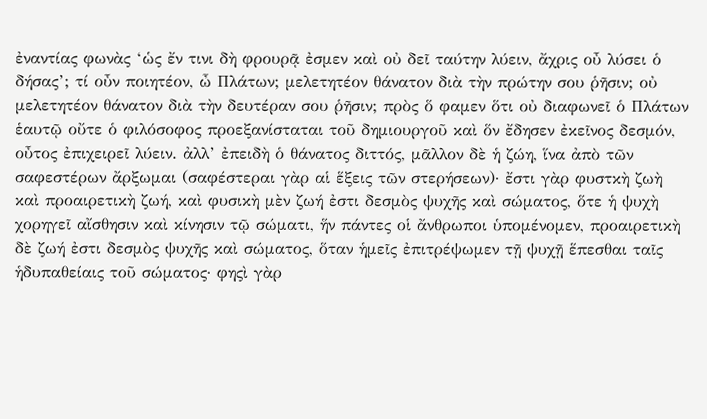ἐναντίας φωνὰς ‘ὡς ἔν τινι δὴ φρουρᾷ ἐσμεν καὶ οὐ δεῖ ταύτην λύειν, ἄχρις οὖ λύσει ὁ δήσας’; τί οὖν ποιητέον, ὦ Πλάτων; μελετητέον θάνατον διὰ τὴν πρώτην σου ῥῆσιν; οὐ μελετητέον θάνατον διὰ τὴν δευτέραν σου ῥῆσιν; πρὸς ὅ φαμεν ὅτι οὐ διαφωνεῖ ὁ Πλάτων ἑαυτῷ οὔτε ὁ φιλόσοφος προεξανίσταται τοῦ δημιουργοῦ καὶ ὅν ἔδησεν ἐκεῖνος δεσμόν, οὖτος ἐπιχειρεῖ λύειν. ἀλλ’ ἐπειδὴ ὁ θάνατος διττός, μᾶλλον δὲ ἡ ζώη, ἵνα ἀπὸ τῶν σαφεστέρων ἄρξωμαι (σαφέστεραι γὰρ αἱ ἕξεις τῶν στερήσεων)· ἔστι γὰρ φυστκὴ ζωὴ καὶ προαιρετικὴ ζωή, καὶ φυσικὴ μὲν ζωή ἐστι δεσμὸς ψυχῆς καὶ σώματος, ὅτε ἡ ψυχὴ χορηγεῖ αἴσθησιν καὶ κίνησιν τῷ σώματι, ἥν πάντες οἱ ἄνθρωποι ὑπομένομεν, προαιρετικὴ δὲ ζωή ἐστι δεσμὸς ψυχῆς καὶ σώματος, ὅταν ἡμεῖς ἐπιτρέψωμεν τῇ ψυχῇ ἕπεσθαι ταῖς ἡδυπαθείαις τοῦ σώματος· φηςὶ γὰρ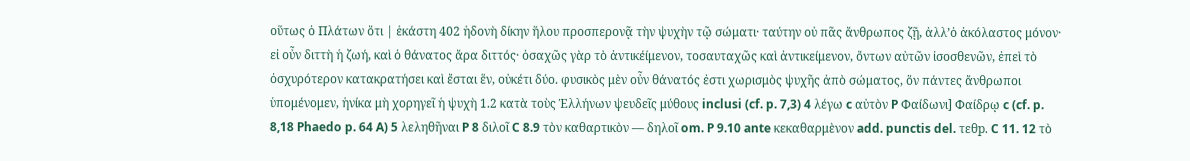οὕτως ὁ Πλάτων ὅτι | ἑκάστη 402 ἡδονὴ δίκην ἥλου προσπερονᾷ τὴν ψυχὴν τῷ σώματι· ταύτην οὐ πᾶς ἄνθρωπος ζῇ, ἀλλ’ὁ ἀκόλαστος μόνον· εἰ οὖν διττὴ ἡ ζωή, καὶ ὁ θάνατος ἄρα διττός· ὁσαχῶς γὰρ τὸ ἀντικέίμενον, τοσαυταχῶς καὶ ἀντικείμενον, ὄντων αὐτῶν ἰσοσθενῶν, ἐπεὶ τὸ ὀσχυρότερον κατακρατήσει καὶ ἔσται ἕν, οὐκέτι δύο. φυσικὸς μὲν οὖν θάνατός ἐστι χωρισμὸς ψυχῆς ἀπὸ σώματος, ὅν πάντες ἄνθρωποι ὑπομένομεν, ἡνίκα μὴ χορηγεῖ ἡ ψυχὴ 1.2 κατὰ τοὺς Ἑλλήνων ψευδεῖς μύθους inclusi (cf. p. 7,3) 4 λέγω c αὐτὸν P Φαίδωνι] Φαίδρῳ c (cf. p. 8,18 Phaedo p. 64 A) 5 λεληθῆναι P 8 διλοῖ C 8.9 τὸν καθαρτικὸν — δηλοῖ om. P 9.10 ante κεκαθαρμὲνον add. punctis del. τεθp. C 11. 12 τὸ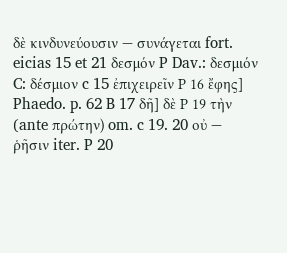δὲ κινδυνεύουσιν — συνάγεται fort. eicias 15 et 21 δεσμόν P Dav.: δεσμιόν C: δέσμιον c 15 ἐπιχειρεῖν Ρ 16 ἔφης] Phaedo. p. 62 B 17 δῆ] δὲ Ρ 19 τὴν (ante πρώτην) om. c 19. 20 οὐ — ῥῆσιν iter. P 20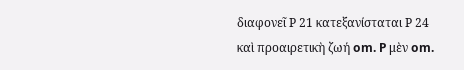διαφονεῖ Ρ 21 κατεξανίσταται Ρ 24 καὶ προαιρετικὴ ζωή om. P μὲν om.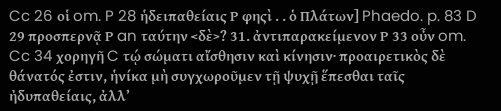Cc 26 οἱ om. P 28 ἡδειπαθείαις Ρ φηςὶ . . ὁ Πλάτων] Phaedo. p. 83 D 29 προσπερνᾷ Ρ an ταύτην <δὲ>? 31. ἀντιπαρακείμενον Ρ 33 οὖν om. Cc 34 χορηγῆ C τῴ σώματι αἴσθησιν καὶ κίνησιν· προαιρετικὸς δὲ θάνατός ἐστιν, ἡνίκα μὴ συγχωροῦμεν τῇ ψυχῇ ἕπεσθαι ταῖς ἠδυπαθείαις, ἀλλ’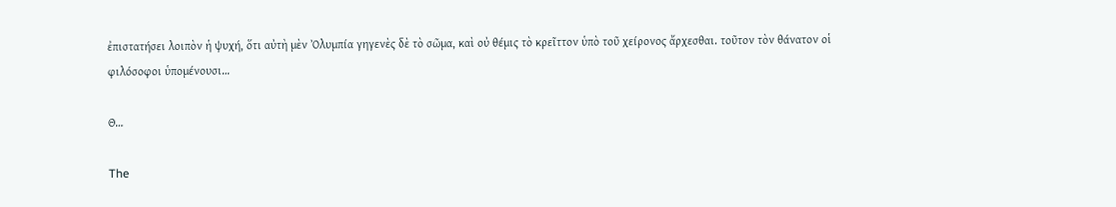ἐπιστατήσει λοιπὸν ἡ ψυχή, ὅτι αὐτὴ μὲν Ὀλυμπία γηγενὲς δὲ τὸ σῶμα, καὶ οὐ θέμις τὸ κρεῖττον ὑπὸ τοῦ χείρονος ἄρχεσθαι. τοῦτον τὸν θάνατον οἱ φιλόσοφοι ὑπομένουσι…

Θ…

The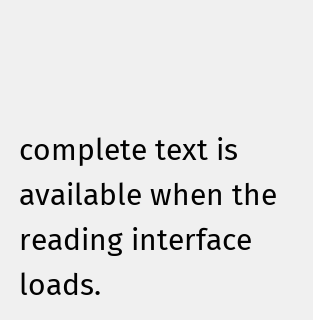complete text is available when the reading interface loads.